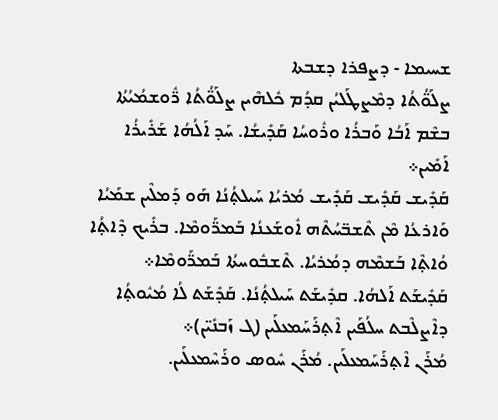ܫܚܝܡܐ - ܕܨܦܪܐ ܕܫܒܬܐ
ܨܠܰܘ̈ܳܬܳܐ ܕܡܶܨܛܰܠܝܳܢ ܩܕܳܡ ܟܽܠܗܶܝܢ ܨܠܰܘ̈ܳܬܳܐ ܪ̈ܽܘܫܡܳܝܳܬܳܐ
ܒܫܶܡ ܐܰܒܳܐ ܘܰܒܪܳܐ ܘܪܽܘܚܳܐ ܩܰܕܺܝܫܳܐ. ܚܰܕ ܐܰܠܳܗܳܐ ܫܰܪܺܝܪܳܐ ܐܰܡܺܝܢ܀
ܩܰܕܺܝܫ ܩܰܕܺܝܫ ܩܰܕܺܝܫ ܡܳܪܝܳܐ ܚܰܝܠܬ̣ܳܢܳܐ ܗܰܘ ܕܰܡܠܶܝܢ ܫܡܰܝܳܐ ܘܰܐܪܥܳܐ ܡܶܢ ܬܶܫܒ̈ܚܳܬܶܗ ܐܽܘܫܰܥܢܳܐ ܒܰܡܪ̈ܰܘܡܶܐ. ܒܪܺܝܟ ܕܶܐܬ̣ܳܐ ܘܳܐܬ̣ܶܐ ܒܰܫܡܶܗ ܕܡܳܪܝܳܐ. ܬܶܫܒܽܘܚܬܳܐ ܒܰܡܪ̈ܰܘܡܶܐ܀
ܩܰܕܺܝܫܰܬ ܐܰܠܗܳܐ. ܩܕܺܝܫܰܬ ܚܰܝܠܬ̣ܳܢܳܐ. ܩܰܕܺܫܰܬ ܠܳܐ ܡܳܝܽܘܬ̣ܳܐ ܕܐܶܨܠܶܒܬ ܚܠܳܦܰܝܢ ܐܶܬ̣ܪܰܚܰܡܥܠܰܝܢ (ܓ ܙܰܒܢܺܝ̈ܢ)܀
ܡܳܪܰܢ ܐܶܬ̣ܪܰܚܰܡܥܠܰܝܢ. ܡܳܪܰܢ ܚܽܘܣ ܘܪܰܚܶܡܥܠܰܝܢ.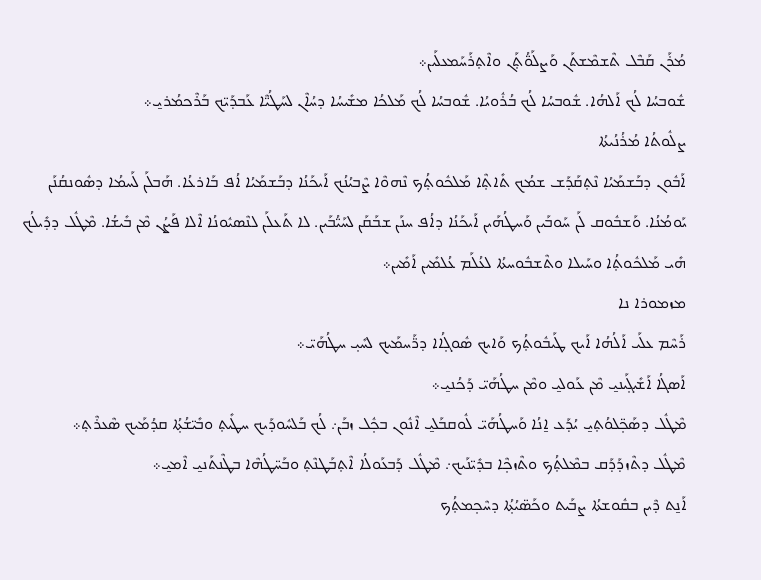ܡܳܪܰܢ ܩܰܒܶܠ ܬܶܫܡܶܫܬܰܢ ܘܰܨܠܰܘ̈ܳܬ̣ܰܢ ܘܐܶܬ̣ܪܰܚܰܡܥܠܰܝܢ܀
ܫܽܘܒܚܳܐ ܠܳܟ ܐܰܠܗܳܐ. ܫܽܘܒܚܳܐ ܠܳܟ ܒܳܪܽܘܝܳܐ. ܫܽܘܒܚܳܐ ܠܳܟ ܡܰܠܟܳܐ ܡܫܺܝܚܳܐ ܕܚܳܐܶܢ ܠܚܰܛܳܝ̈ܶܐ ܥܰܒܕܰܝ̈ܟ ܒܰܪܶܟܡܳܪܝ̱܀
ܨܠܽܘܬܳܐ ܡܳܪܳܢܳܝܬܳܐ
ܐܰܒܽܘܢ ܕܒܰܫܡܰܝܳܐ ܢܶܬ̣ܩܰܕܰܫ ܫܡܳܟ ܬܺܐܬ̣ܶܐ ܡܰܠܟܽܘܬ̣ܳܟ ܢܶܗܘܶܐ ܨܶܒܝܳܢܳܟ ܐܰܝܟܰܢܳܐ ܕܒܰܫܡܰܝܳܐ ܐܳܦ ܒܰܐܪܥܳܐ. ܗܰܒܠܰܢ ܠܰܚܡܳܐ ܕܣܽܘܢܩܳܢܰܢ ܝܰܘܡܳܢܳܐ. ܘܰܫܒܽܘܩ ܠܰܢ ܚܰܘܒܰܝܢ ܘܰܚܛܳܗܰܝܢ ܐܰܝܟܰܢܳܐ ܕܐܳܦ ܚܢܰܢ ܫܒܰܩܰܢ ܠܚܰܝ̈ܳܒܰܝܢ. ܠܐ ܬܰܥܠܰܢ ܠܢܶܣܝܽܘܢܳܐ ܐܶܠܐ ܦܰܨܳܢ ܡܶܢ ܒܺܝܫܳܐ. ܡܶܛܽܠ ܕܕܺܝܠܳܟ ܗܺܝ ܡܰܠܟܽܘܬ̣ܳܐ ܘܚܰܝܠܐ ܘܬܶܫܒܽܘܚܬܳܐ ܠܥܳܠܰܡ ܥܳܠܡܺܝܢ ܐܰܡܺܝܢ܀
ܡܙܡܘܪܐ ܢܐ
ܪܰܚܶܡ ܥܠܰܝ ܐܰܠܳܗܳܐ ܐܰܝܟ ܛܰܝܒܽܘܬ̣ܳܟ ܘܰܐܝܟ ܣܽܘܓ̣ܳܐܐ ܕܪ̈ܰܚܡܰܝܟ ܠܚܺܝ̣ ܚܛܳܗܰܝ̈܀
ܐܰܣܓܳܐ ܐܰܫܺܝܓ̣ܰܝܢܝ̱ ܡܶܢ ܥܰܘܠܝ̱ ܘܡܶܢ ܚܛܳܗܰܝ̈ ܕܰܟܳܢܝ̱܀
ܡܶܛܽܠ ܕܣܰܟ̣̈ܠܘܳܬ̣ܝ̱ ܝܳܕܰܥ ܐ̱ܢܳܐ ܘܰܚܛܳܗܰܝ̈ ܠܽܘܩܒܰܠܝ̱ ܐܶܢܽܘܢ ܒܟ̣ܽܠ ܙܒܰܢ܇ ܠܳܟ ܒܰܠܚܽܘܕܰܝܟ ܚܛܺܝܬ̣ ܘܒܺܝ̈ܫܳܬ̣ܳܐ ܩܕܳܡܰܝܟ ܣܶܥܪܶܬ̣܀
ܡܶܛܽܠ ܕܬܶܙܕܰܕܰܩ ܒܡܶܠܬ̣ܳܟ ܘܬܶܙܟ̣ܶܐ ܒܕܺܝ̈ܢܰܝܟ܇ ܡܶܛܽܠ ܕܰܒܥܰܘܠܳܐ ܐܶܬ̣ܒܰܛܢܶܬ̣ ܘܒܰܚ̈ܛܳܗܶܐ ܒܛܶܢܬܰܢܝ̱ ܐܶܡܝ̱܀
ܐܰܢ̱ܬ ܕܶܝܢ ܒܩܽܘܫܬܳܐ ܨܒܰܝܬ ܘܟܰܣ̈ܝܳܬ̣ܳܐ ܕܚܶܟ̣ܡܬ̣ܳܟ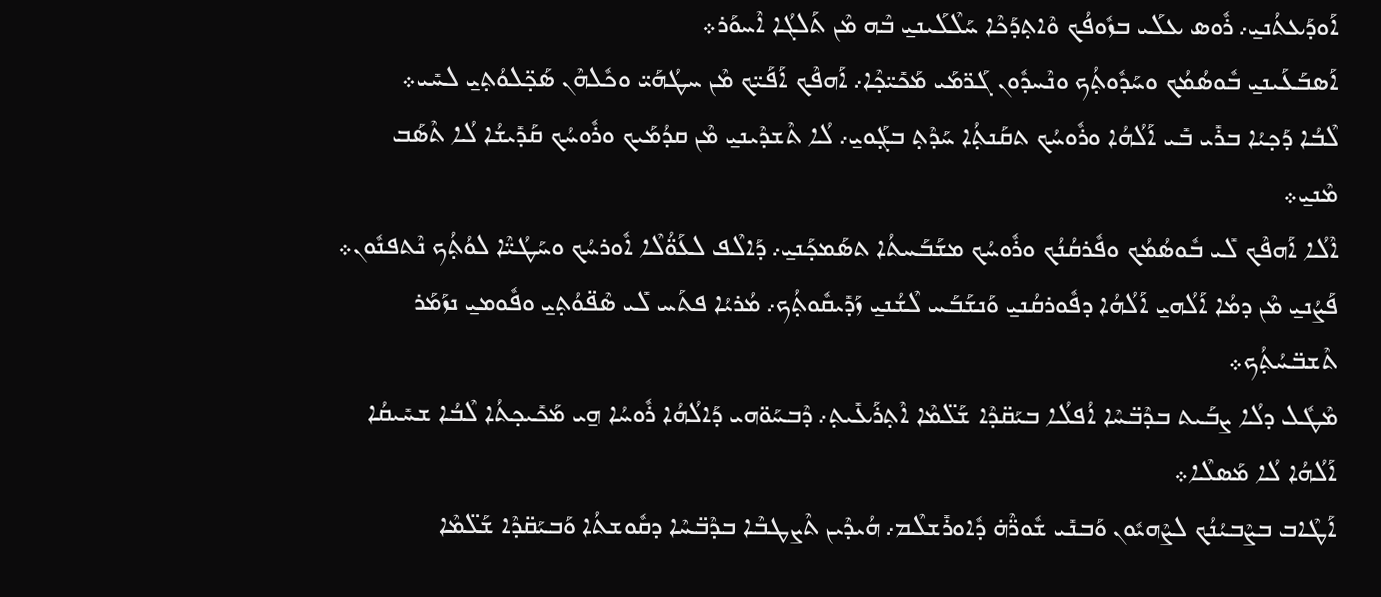ܐܰܘܕܰܥܬܳܢܝ̱܇ ܪܽܘܣ ܥܠܰܝ ܒܙܽܘܦܳܟ ܘܶܐܬ̣ܕܰܟܶܐ ܚܰܠܶܠܰܝܢܝ̱ ܒܶܗ ܡܶܢ ܬܰܠܓܳܐ ܐܶܚܘܰܪ܀
ܐܰܣܒܰܥܰܝܢܝ̱ ܒܽܘܣܳܡܳܟ ܘܚܰܕܽܘܬ̣ܳܟ ܘܢܶܚܕܽܘܢ ܓܰܪ̈ܡܰܝ ܡܰܟܺܝ̈ܟ̣ܶܐ܇ ܐܰܗܦܶܟ ܐܰܦܰܝ̈ܟ ܡܶܢ ܚܛܳܗܰܝ̈ ܘܟܽܠܗܶܢ ܣܰܟ̣̈ܠܘܳܬ̣ܝ̱ ܠܚܺܝ܀
ܠܶܒܳܐ ܕܰܟ̣ܝܳܐ ܒܪܺܝ ܒܺܝ ܐܰܠܳܗܳܐ ܘܪܽܘܚܳܟ ܬܩܰܢܬ̣ܳܐ ܚܰܕܶܬ̣ ܒܓ̣ܰܘܝ̱܇ ܠܳܐ ܬܶܫܕܶܝܢܝ̱ ܡܶܢ ܩܕܳܡܰܝܟ ܘܪܽܘܚܳܟ ܩܰܕܺܝܫܳܐ ܠܳܐ ܬܶܣܰܒ ܡܶܢܝ̱܀
ܐܶܠܳܐ ܐܰܗܦܶܟ ܠܺܝ ܒܽܘܣܳܡܳܟ ܘܦܽܪܩܳܢܳܟ ܘܪܽܘܚܳܟ ܡܫܰܒܰܚܬܳܐ ܬܣܰܡܟ̣ܰܢܝ̱܇ ܕܰܐܠܶܦ ܠܥܰܘ̈ܳܠܶܐ ܐܽܘܪܚܳܟ ܘܚܰܛܳܝ̈ܶܐ ܠܘܳܬ̣ܳܟ ܢܶܬܦܢܽܘܢ܀
ܦܰܨܳܢܝ̱ ܡܶܢ ܕܡܳܐ ܐܰܠܳܗܝ̱ ܐܰܠܳܗܳܐ ܕܦܽܘܪܩܳܢܝ̱ ܘܰܢܫܰܒܰܚ ܠܶܫܳܢܝ̱ ܙܰܕܺܝܩܽܘܬ̣ܳܟ܇ ܡܳܪܝܳܐ ܦܬܰܚ ܠܺܝ ܣܶܦ̈ܘܳܬ̣ܝ̱ ܘܦܽܘܡܝ̱ ܢܙܰܡܰܪ ܬܶܫܒ̈ܚܳܬ̣ܳܟ܀
ܡܶܛܽܠ ܕܠܳܐ ܨܒܰܝܬ ܒܕܶܒ̈ܚܶܐ ܐܳܦܠܳܐ ܒܝܰܩ̈ܕܶܐ ܫܰܠ̈ܡܶܐ ܐܶܬ̣ܪܰܥܺܝܬ̣܇ ܕܶܒܚܰܘ̈ܗܝ ܕܰܐܠܳܗܳܐ ܪܽܘܚܳܐ ܗ̱ܝ ܡܰܟܺܝܟ̣ܬܳܐ ܠܶܒܳܐ ܫܚܺܝܩܳܐ ܐܰܠܳܗܳܐ ܠܳܐ ܡܰܣܠܶܐ܀
ܐܰܛܶܐܒ ܒܨܶܒܝܳܢܳܟ ܠܨܶܗܝܽܘܢ ܘܰܒܢܺܝ ܫܽܘܪ̈ܶܗ̇ ܕܽܐܘܪܺܫܠܶܡ܇ ܗܳܝܕܶܝܢ ܬܶܨܛܒܶܐ ܒܕܶܒ̈ܚܶܐ ܕܩܽܘܫܬܳܐ ܘܰܒܝܰܩ̈ܕܶܐ ܫܰܠ̈ܡܶܐ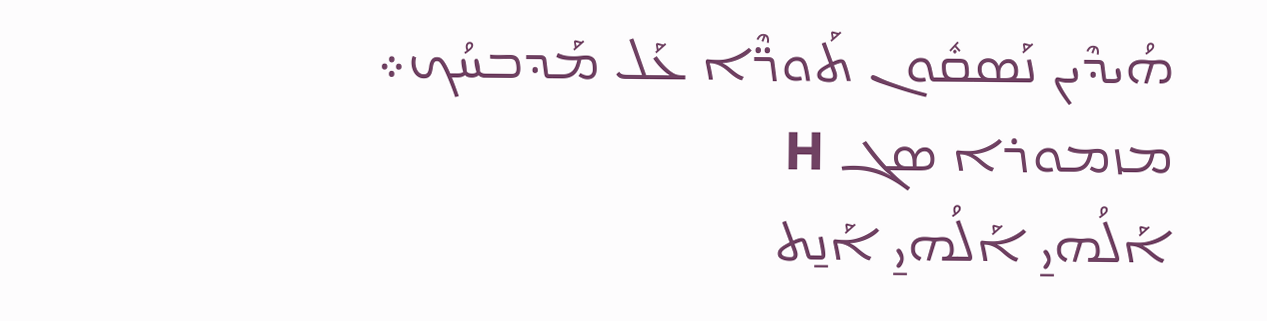ܗܳܝܕܶܝܢ ܢܰܣܩܽܘܢ ܬܰܘܪ̈ܶܐ ܥܰܠ ܡܰܕܒܚܳܟ܀
ܡܙܡܘܪܐ ܣܓ H
ܐܰܠܳܗܝ̱ ܐܰܠܳܗܝ̱ ܐܰܢ̱ܬ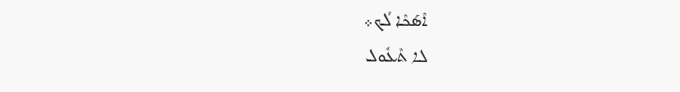ܐܶܣܰܟܶܐ ܠܳܟ܀
ܠܐ ܬܶܥܽܘܠ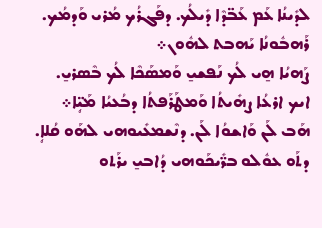ܠܕܺܝܢܳܐ ܥܰܡ ܥܰܒ̈ܕܶܐ ܕܺܝܠܳܟ. ܕܦܰܓܪܳܟ ܡܳܪܝ ܘܰܕܡܳܟ. ܪܰܗܒܽܘܢܳܐ ܝܰܗܒܬ ܠܗܽܘܢ܀
ܨܰܗܝܳܐ ܗ̱ܝ ܠܳܟ ܢܰܦܫܝ̱ ܘܰܡܣܰܟܶܐ ܠܳܟ ܒܶܣܪܝ̱. ܐܝܟ ܐܪܥܳܐ ܨܗܺܝܬܳܐ ܘܰܡܛܰܪܰܦܬܳܐ ܕܒܳܥܝܳܐ ܡܰܝܴ̈ܐ܀
ܗܰܒ ܠܰܢ ܘܰܐܫܘܳܐ ܠܰܢ. ܕܢܶܫܡܥܺܝܘܗܝ ܠܗܰܘ ܩܳܠܐܴ. ܕܬܰܘ ܥܘܽܠܘ ܒܪ̈ܺܝܟܰܘܗܝ ܕܳܐܒܝ̱ ܝܪܰܬܘ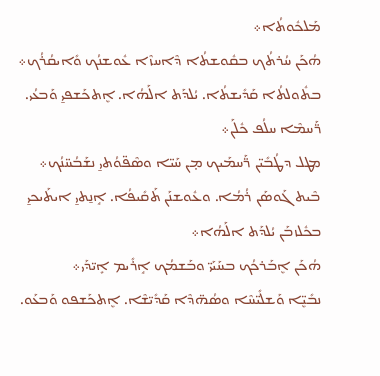ܡܰܠܟܽܘܬܳܐ܀
ܗܳܟܰܢ ܚܳܪܬܳܟ ܒܩܽܘܫܬܳܐ ܕܶܐܚܙܶܐ ܥܽܘܫܢܳܟ ܘܺܐܝܩܳܪܳܟ܀
ܒܬܽܘܠܬܳܐ ܩܰܕܺܝܫܬܳܐ. ܝܳܠܕܰܬ ܐܠܰܗܳܐ. ܐܷܬܟܰܫܦܝ̱ ܘܰܒܥܳܝ. ܪ̈ܰܚܡܶܐ ܚܠܳܦ ܟܽܠܰܢ܀
ܡܛܠ ܕܛܳܒܺܝ̈ܢ ܪ̈ܰܚܡܰܝܟ ܡ̣ܢ ܚܰܝ̈ܐ ܘܣܶܦ̈ܘܳܬܝ̱ ܢܫܰܒܳܚ̈ܢܳܟ܀
ܒܶܝܬ ܓܰܘܣܰܢ ܪܳܡܳܐ. ܘܥܽܘܫܢܰܢ ܬܰܩܺܝܦܳܐ. ܐܱܢ̱ܬܝ̱ ܐܝܬܰܝܟܝ̱ ܒܟܽܠܙܒܰܢ ܝܳܠܕܰܬ ܐܠܰܗܳܐ܀
ܗܳܟܰܢ ܐܷܒܰܪܟܳܟ ܒܚܰܝܰܝ̈ ܘܒܰܫܡܳܟ ܐܱܪܺܝܡ ܐܻܝ̈ܕܰܝ܀
ܢܒܺܝܷ̈ܐ ܘܰܫܠܺܝ̈ܚܶܐ ܘܣܳܗ̈ܕܶܐ ܩܰܕܺܝ̈ܫܶܐ. ܐܷܬܟܰܫܦܘ ܘܰܒܥܰܘ.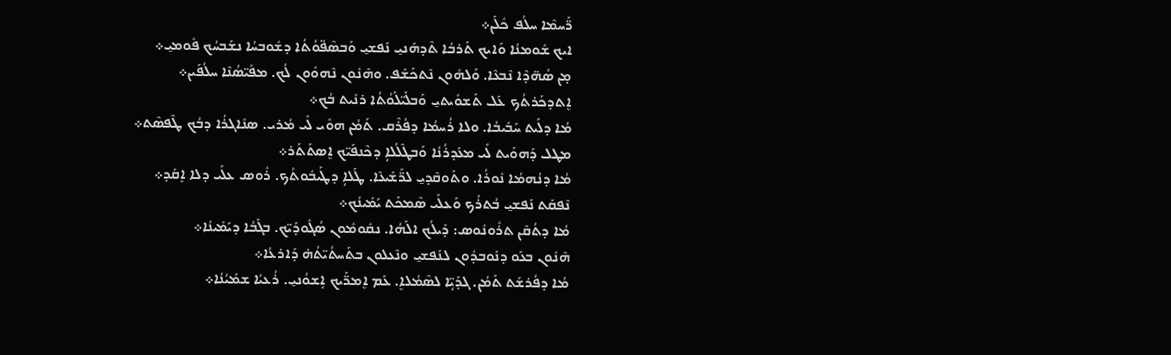ܪ̈ܰܚܡܶܐ ܚܠܳܦ ܟܽܠܰܢ܀
ܐܝܟ ܫܽܘܡܢܳܐ ܘܰܐܝܟ ܬܰܪܒܳܐ ܬܶܕܗܰܢܝ̱ ܢܰܦܫܝ̱ ܘܰܒܣܶܦ̈ܘܳܬܳܐ ܕܫܽܘܒܚܳܐ ܢܫܰܒܚܳܟ ܦܽܘܡܝ̱܀
ܡ̣ܢ ܣܳܗ̈ܕܶܐ ܢܶܒܥܶܐ. ܘܰܠܗܽܘܢ ܢܶܬܟܰܫܰܦ. ܘܗܶܢܽܘܢ ܢܶܗܘܽܘܢ ܠܳܟ. ܡܦܺܝ̈ܣܳܢܶܐ ܚܠܳܦܰܝܢ܀
ܐܷܬܕܟܰܪܬܳܟ ܥܰܠ ܬܰܫܘܺܝܬܝ̱ ܘܰܒܠܰܝ̈ܠܰܘܳܬܳܐ ܪܢܺܝܬ ܒܳܟ܀
ܡܳܐ ܕܠܰܝܬ ܚܰܒܺܝܒܳܐ. ܘܠܐ ܪܳܚܡܳܐ ܕܦܳܪܶܩ. ܬܰܡܳܢ ܗܘܺܝ ܠܺܝ ܡܳܪܝ. ܣܢܺܐܓܪܳܐ ܕܒܳܟ ܛܶܦܣܶܬ܀
ܡܛܠ ܕܰܗܘܰܝܬ ܠܺܝ ܡܥܰܕܪܳܢܳܐ ܘܰܒܛܶܠܳܠܐܴ ܕܟܶܢܦܰܝ̈ܟ ܐܷܣܬܰܬܰܪ܀
ܡܳܐ ܕܢܳܗܡܳܐ ܢܽܘܪܳܐ. ܘܬܰܘܩܶܕܝ̱ ܠܪ̈ܰܫܺܝܥܶܐ. ܛܰܠܐܴ ܕܛܰܝܒܽܘܬܳܟ. ܪܽܘܣ ܥܠܰܝ ܕܠܐ ܐܻܩܰܕ܀
ܢܶܦܩܰܬ ܢܰܦܫܝ̱ ܒܳܬܪܳܟ ܘܰܥܠܰܝ ܣܶܡܟܰܬ ܝܰܡܺܝܢܳܟ܀
ܡܳܐ ܕܬܳܩܶܢ ܬܪܽܘܢܽܘܣ: ܕܺܝܠܳܟ ܐܠܰܗܳܐ. ܢܩܽܘܡܽܘܢ ܣܳܓܽܘܕܰܝ̈ܟ. ܒܓܰܒܳܐ ܕܝܰܡܺܝܢܳܐ܀
ܗܶܢܽܘܢ ܒܥܰܘ ܕܢܰܘܒܕܽܘܢ ܠܢܰܦܫܝ̱ ܘܢܶܥܠܘܢ ܒܬܰܚܬܳܝ̈ܬܳܗ̇ ܕܰܐܪܥܳܐ܀
ܡܳܐ ܕܦܳܪܫܰܬ ܬܰܡܳܢ. ܓܕܰܝܴ̈ܐ ܠܣܶܡܳܠܐܷ. ܥܰܡ ܐܷܡܪ̈ܰܝܟ ܐܱܫܘܳܢܝ̱. ܪܳܥܝܳܐ ܫܡܰܝܳܢܳܐ܀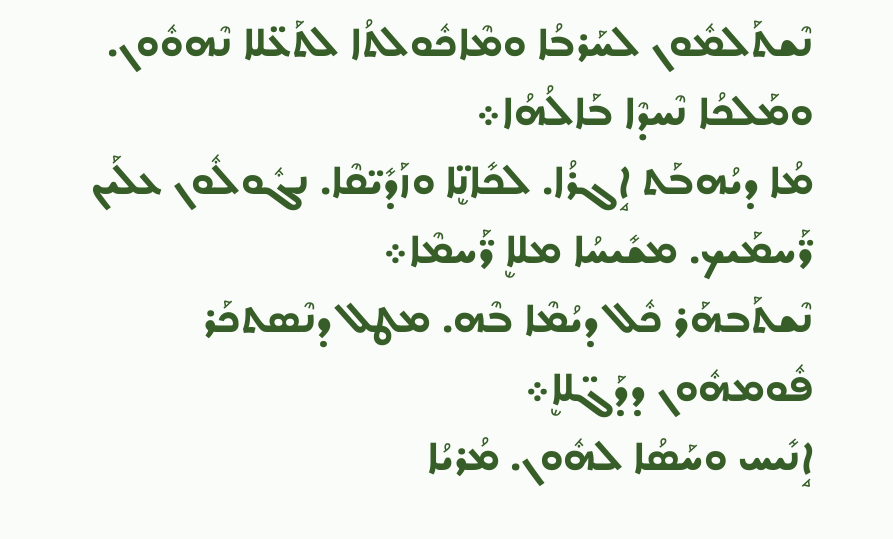ܢܶܫܬܰܠܡܽܘܢ ܠܚܰܪܒܳܐ ܘܡܶܐܟܽܘܠܬܳܐ ܠܬܰܥ̈ܠܐ ܢܶܗܘܽܘܢ. ܘܡܰܠܟܳܐ ܢܶܚܕܶܐ ܒܰܐܠܳܗܳܐ܀
ܡܳܐ ܕܝܳܗܒܰܬ ܐܱܓܪܳܐ. ܠܟܺܐܢܷ̈ܐ ܘܙܰܕܺܝ̈ܩܶܐ. ܢܓܽܘܠܽܘܢ ܥܠܰܝܢ ܪ̈ܰܚܡܰܝܟ. ܡܫܺܝܚܳܐ ܡܠܐܷ ܪ̈ܰܚܡܶܐ܀
ܢܶܫܬܰܒܗܰܪ ܟܽܠ ܕܝܳܡܶܐ ܒܶܗ. ܡܛܠ ܕܢܶܣܬܟܰܪ ܦܽܘܡܗܽܘܢ ܕܕܰܓ̈ܠܐܷ܀
ܐܱܢܺܝܚ ܘܚܰܣܳܐ ܠܗܽܘܢ. ܡܳܪܝܳܐ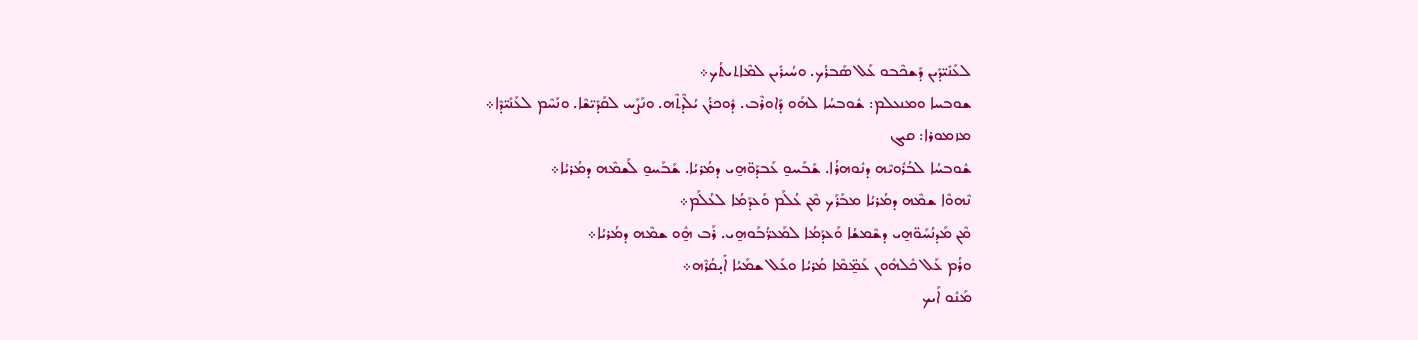ܠܥܰܢܺܝ̈ܕܰܝܢ ܕܰܫܟܶܒܘ ܥܰܠ ܣܰܒܪܳܟ. ܘܚܳܝܪܺܝܢ ܠܡܶܐܬܝܬܳܟ܀
ܫܘܒܚܐ ܘܡܢܥܠܡ: ܫܽܘܒܚܳܐ ܠܗܰܘ ܕܰܐܘܪܶܒ. ܕܽܘܟܪܳܢ ܝܳܠܶܕܬܶܗ. ܘܢܰܨܰܚ ܠܩܰܕܺܝ̈ܫܶܐ. ܘܢܰܚܶܡ ܠܥܰܢܺܝ̈ܕܶܐ܀
ܡܙܡܘܪܐ: ܩܝܓ
ܫܽܘܒܚܳܐ ܠܒܳܪܽܘܝܶܗ ܕܢܽܘܗܪܳܐ. ܫܰܒܰܚܘ̱ ܥܰܒܕܰܘ̈ܗ̱ܝ ܕܡܳܪܝܳܐ. ܫܰܒܰܚܘ̱ ܠܰܫܡܶܗ ܕܡܳܪܝܳܐ܀
ܢܶܗܘܶܐ ܫܡܶܗ ܕܡܳܪܝܳܐ ܡܒܰܪܰܟ ܡܶܢ ܥܳܠܰܡ ܘܰܥܕܰܡܳܐ ܠܥܳܠܰܡ܀
ܡܶܢ ܡܰܕܢܳܚܰܘ̈ܗ̱ܝ ܕܫܶܡܫܳܐ ܘܰܥܕܰܡܳܐ ܠܡܰܥܪ̈ܳܒܰܘܗ̱ܝ. ܪܰܒ ܗ̱ܽܘ ܫܡܶܗ ܕܡܳܪܝܳܐ܀
ܘܪܳܡ ܥܰܠ ܟܽܠܗܽܘܢ ܥܰܡ̱̈ܡܶܐ ܡܳܪܝܳܐ ܘܥܰܠ ܫܡܰܝܳܐ ܐܺܝ̣ܩܳܪܶܗ܀
ܡܰܢܽܘ ܐܰܝܟ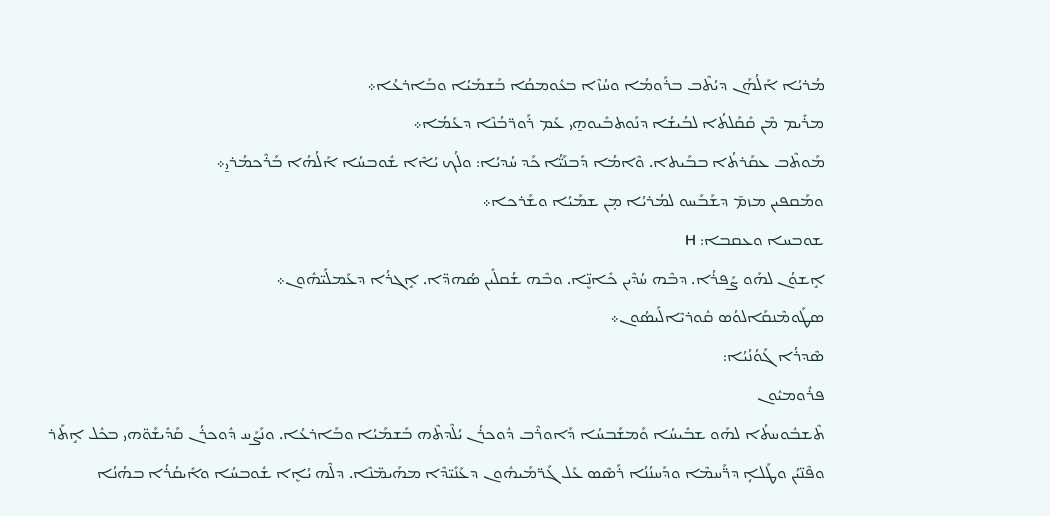ܡܳܪܝܳܐ ܐܰܠܳܗܰܢ ܕܝܳܬܶܒ ܒܪܰܘܡܳܐ ܘܚܳܙܶܐ ܒܥܽܘܡܩܳܐ ܒܰܫܡܰܝܳܐ ܘܒܰܐܪܥܳܐ܀
ܡܪܺܝܡ ܡܶܢ ܩܺܩܰܠܬܳܐ ܠܒܳܝܫܳܐ ܕܢܰܘܬܒܺܝܘܗ̱ܝ ܥܰܡ ܪܰܘܪ̈ܒܳܢܶܐ ܕܥܰܡܳܐ܀
ܡܰܘܬܶܒ ܥܩܰܪܬܳܐ ܒܒܰܝܬܐ. ܘܶܐܡܳܐ ܕܰܒܢܰܝ̈ܳܐ ܟܰܕ ܚܳܕܝܳܐ: ܘܠܳܟ ܝܳܐܶܐ ܫܽܘܒܚܳܐ ܐܰܠܳܗܳܐ ܒܰܪܶܟܡܳܪܝ̱܀
ܘܡܰܩܦܝܢ ܡܙܡ̄ ܕܫܰܒܰܚܘ ܠܡܳܪܝܳܐ ܡ̣ܢ ܫܡܰܝܳܐ ܘܫܰܪܟܐ܀
ܫܘܒܚܐ ܘܥܩܒܐ: H
ܐܱܫܘܳܢ ܠܗܰܘ ܨܰܦܪܳܐ. ܕܒܶܗ ܚܳܕܶܝܢ ܟܺܐܢܷ̈ܐ. ܘܒܶܗ ܫܳܩܠܺܝܢ ܣܳܗܕ̈ܐ. ܐܱܓܪܳܐ ܕܥܰܡܠܰܝ̈ܗܽܘܢ܀
ܣܛܰܘܡܶܢܩܰܐܠܘܳܣ ܩܽܘܪܝܶܐܠܰܝܣܳܘܢ܀
ܣܶܕܪܳܐ ܓܰܘܳܢܳܝܳܐ:
ܦܪܽܘܡܝܽܘܢ
ܬܶܫܒܽܘܚܬܳܐ ܠܗܰܘ ܫܒܺܝܚܳܐ ܘܰܡܫܰܒܚܳܐ ܕܰܐܘܪܶܒ ܕܽܘܟܪܳܢ ܝܳܠܶܕܬܶܗ ܒܰܫܡܰܝܳܐ ܘܒܰܐܪܥܳܐ. ܘܢܰܨܰܚ ܕܽܘܟܪܳܢ ܩܰܕܺܝܫܰܘ̈ܗܝ ܒܟܽܠ ܐܱܬܰܪ ܘܦܶܢ̈ܝܳܢ ܘܛܰܠܐܴ ܕܪ̈ܰܚܡܶܐ ܘܕܰܚܢܳܢܳܐ ܪܰܣܶܣ ܥܰܠ ܓܰܪ̈ܡܰܝܗܽܘܢ ܕܥܰܢܺܝ̈ܕܶܐ ܡܗܰܝܡ̈ܢܶܐ. ܕܠܶܗ ܝܳܐܷܐ ܫܽܘܒܚܳܐ ܘܐܺܝܩܳܪܳܐ ܒܗܳܢܳܐ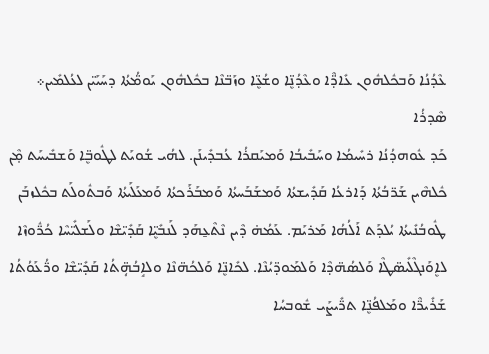ܥܶܕܳܢܳܐ ܘܰܒܟܽܠܗܽܘܢ ܥܺܐܕ̈ܶܐ ܘܥܶܕܳܢܷ̈ܐ ܘܫܳܥܷ̈ܐ ܘܙܰܒ̈ܢܶܐ ܒܟܽܠܗܽܘܢ ܝܰܘܡ̈ܳܬܳܐ ܕܚܰܝܰܝ̈ܢ ܠܥܳܠܡܺܝܢ܀
ܣܶܕܪܳܐ
ܟܰܕ ܥܽܘܗܕܳܢܳܐ ܪܚܺܝܡܳܐ ܘܚܰܒܺܝܒܳܐ ܘܰܡܝܰܩܪܳܐ ܥܳܒܕܺܝܢܰܢ. ܠܗܳܝ ܫܳܘܝܰܬ ܠܛܽܘܒܷ̈ܐ ܘܰܫܒܺܝܚܰܬ ܡ̣ܶܢ ܟܽܠܗܶܝܢ ܫܰܪ̈ܒܳܬܳܐ ܕܰܐܪܥܳܐ ܩܰܕܺܝܫܬܳܐ ܘܰܡܫܰܒܰܚܬܳܐ ܘܰܡܒܰܪܰܟܬܳܐ ܘܰܡܥܰܠܰܝܬܳܐ ܘܰܒܬܽܘܠܰܬ ܒܟܽܠܙܒܰܢ ܛܽܘܒܳܢܺܝܬܳܐ ܝܳܠܕܰܬ ܐܰܠܳܗܳܐ ܡܰܪܝܰܡ. ܥܰܡܳܗ̇ ܕܶܝܢ ܢܶܬܶܥ̱ܗܰܕ ܠܰܢܒܺܝܷ̈ܐ ܩܰܕܺܝ̈ܫܶܐ ܘܠܰܫܠܺܝ̈ܚܶܐ ܟܳܪ̈ܽܘܙܶܐ ܠܐܷܘܰܢܓܶܠܺܝܣ̈ܛܶܐ ܘܰܠܣܳܗ̈ܕܶܐ ܘܰܠܡܰܘܕ̈ܝܳܢܶܐ. ܠܟܺܐܢܷ̈ܐ ܘܰܠܟܳܗ̈ܢܶܐ ܘܠܐܱܒܳܗܴ̈ܬܳܐ ܩܰܕܺܝ̈ܫܶܐ ܘܪ̈ܳܥܰܘܳܬܳܐ ܫܰܪܺܝܪ̈ܶܐ ܘܡܰܠܦܳܢܷ̈ܐ ܬܪ̈ܺܝܨܰܝ ܫܽܘܒܚܳܐ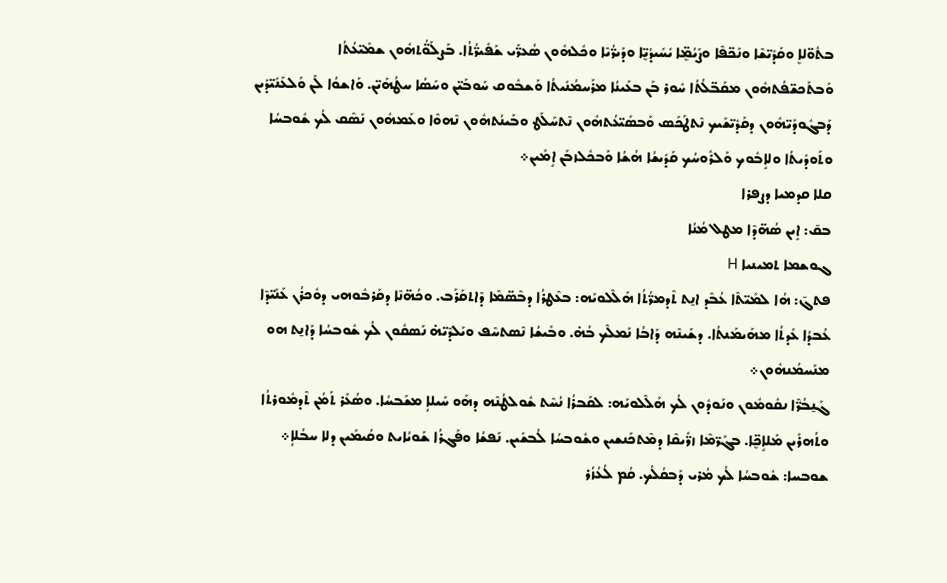ܒܬܽܘ̈ܠܐܷ ܘܩܰܕܺܝ̈ܫܶܐ ܘܢܰܟ̈ܦܶܐ ܘܨܰܝܳܡܷ̈ܐ ܝܺܚܺܝܕܳܝܷ̈ܐ ܘܕܰܝܪ̈ܳܝܶܐ ܘܟܽܠܗܽܘܢ ܣܳܥܪ̈ܰܝ ܫܰܦܺܝܪ̈ܳܬܳܐ. ܒܰܨܠܰܘ̈ܳܬܗܽܘܢ ܫܡܺܝ̈ܥܳܬܳܐ ܘܰܒܬܰܟܫ̈ܦܳܬܗܽܘܢ ܡܩܰܒ̈ܠܳܬܳܐ ܚܽܘܪ ܒܰܢ ܒܥܰܝܢܳܐ ܡܪܰܚܡܳܢܺܝܬܳܐ ܘܰܫܒܽܘܩ ܚܰܘܒܰܝ̈ܢ ܘܚܰܣܳܐ ܚܛܳܗܰܝ̈ܢ. ܘܰܐܫܘܳܐ ܠܰܢ ܘܰܠܥܰܢܺܝ̈ܕܰܝܢ ܕܰܒܓܽܘܕܰܝ̈ܗܽܘܢ ܕܩܰܕܺܝ̈ܫܰܝܟ ܢܶܬܛܰܟܰܣ ܘܰܒܣܺܝ̈ܥܳܬܗܽܘܢ ܢܶܬܚܰܠܰܛ ܘܒܰܝܢܳܬܗܽܘܢ ܢܶܗܘܶܐ ܘܥܰܡܗܽܘܢ ܢܰܣܶܩ ܠܳܟ ܫܽܘܒܚܳܐ ܘܬܰܘܕܺܝܬܳܐ ܘܠܐܱܒܽܘܟ ܘܰܠܪܽܘܚܳܟ ܩܰܕܺܝܫܳܐ ܗܳܫܳܐ ܘܰܒܟܽܠܙܒܰܢ ܐܱܡܺܝܢ܀
ܩܠܐ ܩܕܡܝܐ ܕܨܦܪܐ
ܒܩ̄: ܐܻܝܢ ܣܳܗ̈ܕܶܐ ܡܛܠ ܡܳܢܳܐ
ܓܘܫܡܐ ܬܡܝܢܝܐ H
ܦܬܓ̄: ܗܳܐ ܠܡܺܝ̈ܬܶܐ ܥܳܒܶܕ ܐܢ̱ܬ ܬܶܕܡܪ̈ܳܬܳܐ ܗܰܠܶܠܘܝܰܗ: ܒܥܶܛܪܳܐ ܕܒܶܣ̈ܡܶܐ ܕܶܐܬܩܰܪܰܒ. ܘܟܳܗ̈ܢܶܐ ܕܩܰܪܒܽܘܗܝ ܕܘܽܟܪܳܢ ܥܰܢܺܝ̈ܕܶܐ ܥܳܒܕܳܐ ܥܺܕܬܳܐ ܡܗܰܝܡܰܢܬܳܐ. ܕܫܰܝܢܶܗ ܕܰܐܒܳܐ ܢܰܡܠܶܟ ܒܳܗ̇. ܘܒܺܝܫܳܐ ܢܶܣܬܚܶܦ ܘܝܰܠܕܶܝ̈ܗ̇ ܢܰܣܩܽܘܢ ܠܳܟ ܫܽܘܒܚܳܐ ܕܰܐܢ̱ܬ ܗܘ ܡܢܰܚܡܳܢܗܽܘܢ܀
ܓܰܢ̱ܒܳܪ̈ܶܐ ܢܩܽܘܡܽܘܢ ܘܢܰܘܕܽܘܢ ܠܳܟ ܗܰܠܶܠܘܝܰܗ: ܠܩܰܒܪܳܐ ܢܳܚܶܬ ܫܽܘܠܛܳܢܶܗ ܕܗܰܘ ܚܰܝܠܐܴ ܡܫܰܒܚܳܐ. ܘܣܳܥܰܪ ܬܰܡܳܢ ܬܶܕܡܽܘܪܬܳܐ ܘܬܳܗܪܺܝܢ ܡܰܠܐܱܟܷ̈ܐ. ܒܓܰܪ̈ܡܶܐ ܙܪ̈ܺܝܩܶܐ ܕܡܶܬܟܰܢܫܝܢ ܘܫܽܘܒܚܳܐ ܠܳܒܫܺܝܢ. ܢܰܦܫܳܐ ܘܦܰܓܪܳܐ ܫܰܘܝܳܐܝܬ ܘܩܳܝܡܺܝܢ ܕܠܐ ܚܒܳܠܐܴ܀
ܫܘܒܚܐ: ܫܽܘܒܚܳܐ ܠܳܟ ܡܳܪܝ ܕܰܒܩܳܠܳܟ. ܩܳܡ ܠܳܥܳܙܳܪ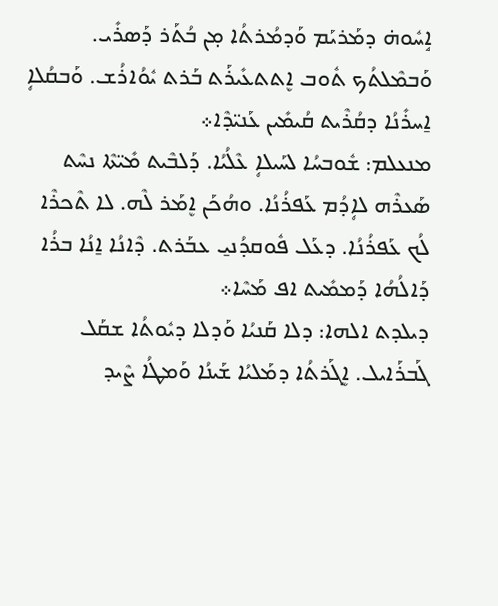ܐܱܚܽܘܗ̇ ܕܡܰܪܝܰܡ ܘܰܕܡܳܪܬܳܐ ܡ̣ܢ ܒܳܬܰܪ ܕܰܣܪܺܝ. ܘܰܒܡܶܠܬܳܟ ܬܽܘܒ ܐܷܬܬܥܺܝܪܰܬ ܒܰܪܬ ܝܽܘܳܐܪܳܫ. ܘܰܒܩܳܠܐܴ ܐ̱ܚܪܺܢܳܐ ܕܩܳܪܶܝܬ ܩܳܝܡܺܝܢ ܥܰܢܝ̈ܕܶܐ܀
ܡܢܥܠܡ: ܫܽܘܒܚܳܐ ܠܚܰܝܠܐܴ ܥܶܠܳܝܳܐ. ܕܰܠܒܶܝܬ ܡܺܝ̈ܬܶܐ ܢܚܶܬ ܣܰܥܪܶܗ ܠܐܴܕܳܡ ܥܰܦܪܳܢܳܐ. ܘܗܳܟܰܢ ܐܷܡܰܪ ܠܶܗ. ܠܐ ܬܶܟܪܶܐ ܠܳܟ ܥܰܦܪܳܢܳܐ. ܕܥܰܠ ܦܽܘܩܕܳܢܝ̱ ܥܒܰܪܬ. ܕܶܐܢܳܐ ܐ̱ܢܳܐ ܒܪܳܐ ܕܰܐܠܳܗܳܐ ܕܰܡܡܺܝܬ ܐܦ ܡܰܚܶܐ܀
ܕܝܠܕܬ ܐܠܗܐ: ܕܠܐ ܩܰܢܝܳܐ ܘܰܕܠܐ ܕܝܽܘܬܳܐ ܫܩܰܠ ܓܰܒܪܰܐܝܠ. ܐܷܓܰܪܬܳܐ ܕܡܰܠܝܳܐ ܫܰܝܢܳܐ ܘܰܡܛܳܐ ܨܶܝܕ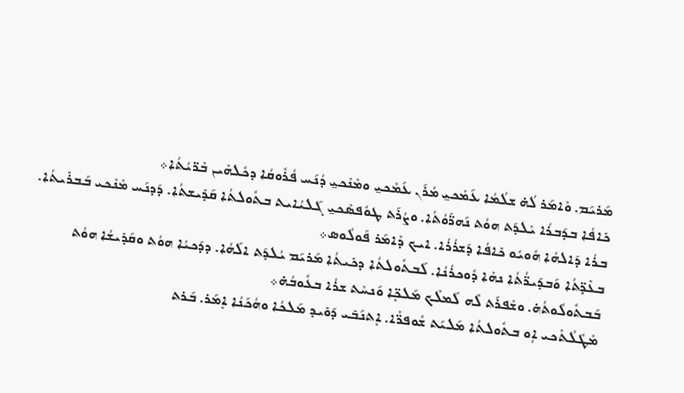ܡܰܪܝܰܡ. ܘܶܐܡܰܪ ܠܳܗ̇ ܫܠܳܡܳܐ ܥܰܡܶܟܝ̱ ܡܳܪܰܢ ܥܰܡܶܟܝ̱ ܘܡܶܢܶܟܝ̱ ܕܳܢܰܚ ܦܳܪܽܘܩܳܐ ܕܟܽܠܗܶܝܢ ܒܶܪ̈ܝܳܬܳܐ܀
ܟܺܐܦܳܐ ܒܕܰܒܪܳܐ ܝܶܠܕܰܬ ܗܘܳܬ ܢܰܗܪ̈ܰܘܳܬܳܐ. ܘܨܳܪܰܬ ܛܘܽܦܣܶܟܝ̱ ܓܰܠܝܳܐܝܬ ܒܬܽܘܠܬܳܐ ܩܰܕܺܝܫܬܳܐ. ܕܰܕܢܰܚ ܡܶܢܶܟܝ ܒܰܒܪܺܝܬܳܐ. ܒܪܳܐ ܕܰܐܠܗܳܐ ܗܽܘܝܽܘ ܟܺܐܦܳܐ ܕܰܫܪܳܪܳܐ. ܐܝܟ ܕܶܐܡܰܪ ܦܰܘܠܳܘܣ܀
ܒܥܺܕ̈ܬܳܐ ܘܰܒܕܰܝܪ̈ܳܬܳܐ ܢܗܶܐ ܕܽܘܟܪܳܢܳܐ. ܠܰܒܬܽܘܠܬܳܐ ܕܟܺܝܬܳܐ ܡܰܪܝܰܡ ܝܳܠܕܰܬ ܐܠܰܗܳܐ. ܕܕܰܟܝܳܐ ܗܘܳܬ ܘܩܰܕܺܝܫܳܐ ܗܘܳܬ ܒܰܒܬܽܘܠܽܘܬܳܗ̇. ܘܫܶܦܪܰܬ ܠܶܗ ܠܰܡܠܶܟ ܡܰܠܟܷ̈ܐ ܘܰܢܚܶܬ ܫܪܳܐ ܒܥܽܘܒܳܗ̇܀
ܡܶܛܽܠܳܬܶܟܝ ܐܴܘ ܒܬܽܘܠܬܳܐ ܡܰܠܝܰܬ ܫܽܘܦܪ̈ܶܐ. ܐܷܬܢܰܒܺܝ ܕܰܘܺܝܕ ܡܰܠܟܳܐ ܘܗܳܟܰܢܳܐ ܐܷܡܰܪ. ܒܰܪܬ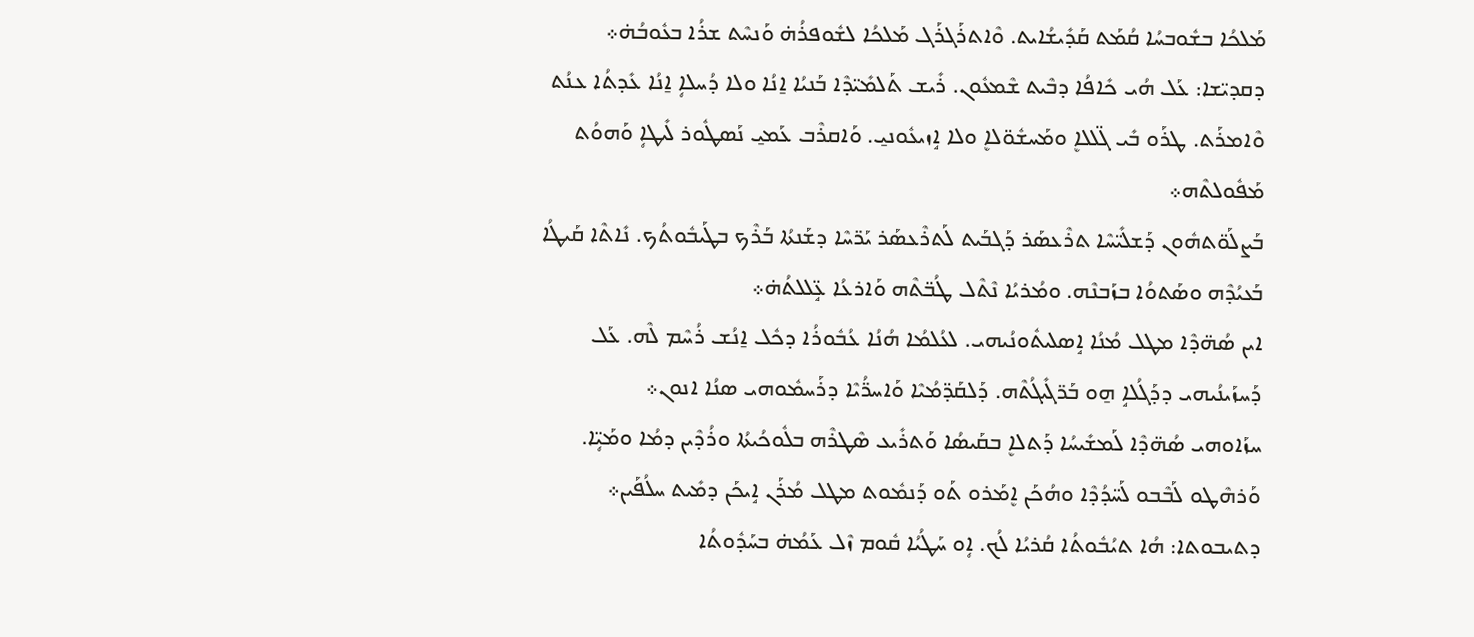ܡܰܠܟܳܐ ܒܫܽܘܒܚܳܐ ܩܳܡܰܬ ܩܰܕܺܝܫܳܐܝܬ. ܘܶܐܬܪܰܓܪܰܓ ܡܰܠܟܳܐ ܠܫܽܘܦܪܳܗ̇ ܘܰܢܚܶܬ ܫܪܳܐ ܒܥܽܘܒܳܗ̇܀
ܕܩܕܝ̈ܫܐ: ܥܰܠ ܗܳܝ ܟܺܐܦܳܐ ܕܒܶܝܬ ܫܶܡܥܽܘܢ. ܪܺܝܫ ܬܰܠܡܺܝ̈ܕܶܐ ܒܰܢܝܳܐ ܐ̱ܢܳܐ ܘܠܐ ܕܳܚܠܐܴ ܐ̱ܢܳܐ ܥܺܕܬܳܐ ܥܢܳܬ ܘܶܐܡܪܰܬ. ܛܪܰܘ ܒܺܝ ܓ̈ܠܠܐܷ ܘܡܰܚܫܽܘ̈ܠܐܷ ܘܠܐ ܐܱܙܝܥܽܘܢܝ̱. ܘܰܐܩܪܶܒ ܥܰܡܝ̱ ܢܰܣܛܽܘܪ ܠܺܝܛܐܴ ܘܰܗܘܳܬ ܡܰܦܽܘܠܬܶܗ܀
ܒܰܨܠܰܘ̈ܬܗܽܘܢ ܕܰܫܠܺܝ̈ܚܶܐ ܬܪܶܥܣܰܪ ܕܰܓܒܰܝܬ ܠܰܬܪܶܥܣܰܪ ܝܰܪ̈ܚܶܐ ܕܫܰܢܬܳܐ ܒܰܪܶܟ ܒܛܰܝܒܽܘܬܳܟ. ܢܺܐܬܶܐ ܩܰܝܛܳܐ ܒܰܥܝܳܕܶܗ ܘܣܰܬܘܳܐ ܒܙܰܒܢܶܗ. ܘܡܳܪܝܳܐ ܢܶܬܶܠ ܛܳܒ̈ܬܶܗ ܘܰܐܪܥܳܐ ܥܱ̈ܠܠܬܳܗ̇܀
ܐܝܢ ܣܳܗ̈ܕܶܐ ܡܛܠ ܡܳܢܳܐ ܐܱܣܠܝܬܽܘܢܳܝܗܝ. ܠܥܳܠܡܳܐ ܗܳܢܳܐ ܥܳܒܽܘܪܳܐ ܕܟܽܠ ܐ̱ܢܳܫ ܪܳܚܶܡ ܠܶܗ. ܥܰܠ ܕܰܚܙܰܝܢܳܝܗܝ ܕܕܰܓܳܠܐܱ ܗ̱ܘ ܒܰܪ̈ܓܺܝܓܳܬܶܗ. ܕܰܠܩܰܕ̈ܡܳܝܶܐ ܘܰܐܚܪ̈ܳܝܶܐ ܕܪܰܚܡܽܘܗܝ ܣܢܳܐ ܐܢܘܢ܀
ܚܙܰܐܘܗܝ ܣܳܗ̈ܕܶܐ ܠܰܡܫܺܝܚܳܐ ܕܰܬܠܐܷ ܒܩܰܝܣܳܐ ܘܰܬܪܺܝܥ ܣܶܛܪܶܗ ܒܠܽܘܟܳܝܬܳܐ ܘܪܳܕܶܝܢ ܕܡܳܐ ܘܡܰܝܴ̈ܐ. ܘܰܪܗܶܛܘ ܠܰܒܶܒܘ ܠܰܚ̈ܕܳܕܶܐ ܘܗܳܟܰܢ ܐܷܡܰܪܘ ܬܰܘ ܕܰܢܡܽܘܬ ܡܛܠ ܡܳܪܰܢ ܐܱܝܟܰܢ ܕܡܺܝܬ ܚܠܳܦܰܝܢ܀
ܕܬܝܒܘܬܐ: ܗܳܐ ܬܝܳܒܽܘܬܳܐ ܩܳܪܝܳܐ ܠܳܟ. ܐܴܘ ܚܰܛܳܝܳܐ ܩܽܘܡ ܙܶܠ ܥܰܡܳܗ̇ ܒܚܰܕܽܘܬܳܐ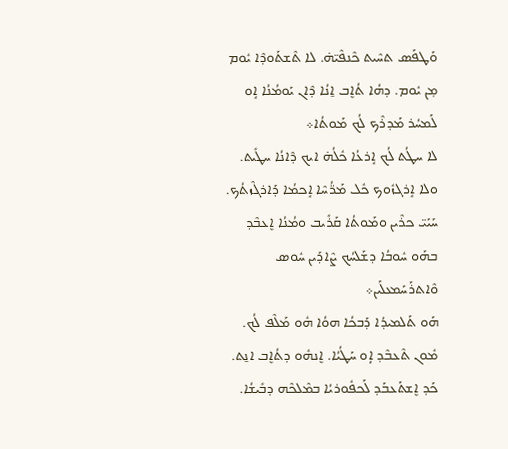ܘܰܛܦܰܣ ܬܚܶܝܬ ܟܶܢܦܶܝ̈ܗ̇. ܠܐ ܬܶܫܬܰܘܕܶܐ ܝܽܘܡ ܡ̣ܢ ܝܽܘܡ. ܕܗܳܐ ܬܳܐܷܒ ܐ̱ܢܳܐ ܕܶܐܢ ܝܰܘܡܳܢܳܐ ܐܱܘ ܠܰܡܚܳܪ ܡܰܕܪܶܟ ܠܳܟ ܡܰܘܬܳܐ܀
ܠܐ ܚܛܳܬ ܠܳܟ ܐܱܪܥܳܐ ܟܽܠܳܗ̇ ܐܝܟ ܕܶܐܢܳܐ ܚܛܺܝܬ. ܘܠܐ ܐܱܪܓܙܽܘܟ ܟܽܠ ܡܰܪ̈ܳܚܶܐ ܐܱܟܡܳܐ ܕܰܐܪܓܶܙܬܳܟ. ܚܰܝܰܝ̈ ܟܪܶܝܢ ܘܡܰܘܬܳܐ ܩܰܪܺܝܒ ܘܡܳܢܳܐ ܐܷܥܒܶܕ ܒܗܰܘ ܚܽܘܒܳܐ ܕܫܰܠܚܳܟ ܨܶܐܕܰܝܢ ܚܽܘܣ ܘܶܐܬܪܰܚܰܡܥܠܰܝܢ܀
ܗܰܘ ܬܰܠܡܝܕܳܐ ܕܰܒܟܳܐ ܗܘܳܐ ܗܽܘ ܡܰܠܶܦ ܠܳܟ. ܡܽܘܢ ܬܶܥܒܶܕ ܐܴܘ ܚܰܛܳܝܳܐ. ܐܷܢܗܽܘ ܕܬܳܐܷܒ ܐܢ̱ܬ. ܟܰܕ ܐܷܫܬܰܥܒܰܕ ܠܰܟܦܽܘܪܝܳܐ ܒܡܶܠܟܶܗ ܕܒܺܝܫܳܐ.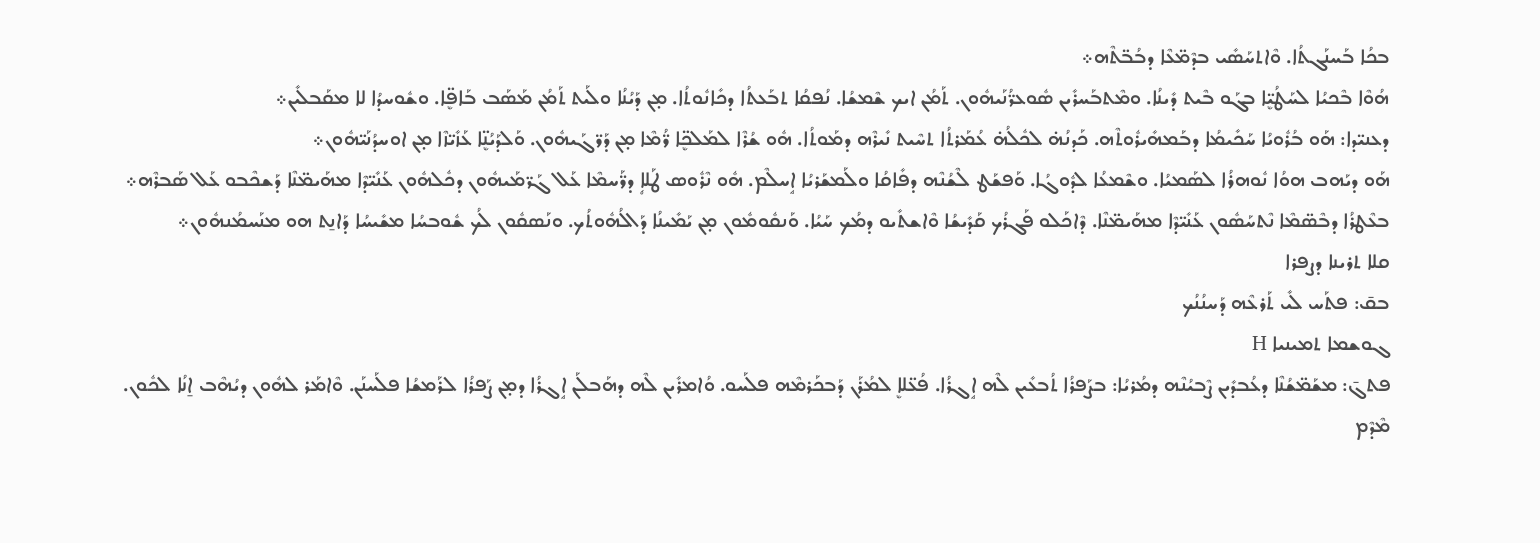ܒܟܳܐ ܒܰܚܢܰܓܬܳܐ. ܘܶܐܬܚܰܣܺܝ ܒܕܶܡ̈ܥܶܐ ܕܒܳܒ̈ܬܶܗ܀
ܗܳܘܶܐ ܒܶܟܝܳܐ ܠܚܰܛܳܝܷ̈ܐ ܒܓܰܘ ܒܶܝܬ ܕܺܝܢܳܐ. ܘܡܶܬܒܰܚܪܺܝܢ ܣܽܘܥܪ̈ܳܢܰܝܗܽܘܢ. ܬܰܡܳܢ ܐܝܟ ܫܶܡܫܳܐ. ܢܳܦܩܳܐ ܬܒܰܥܬܳܐ ܕܟܺܐܢܽܘܬܳܐ. ܡ̣ܢ ܕܰܝܳܢܳܐ ܘܠܰܝܬ ܬܰܡܳܢ ܡܰܣܰܒ ܒܰܐܦܷ̈ܐ. ܘܫܽܘܚܕܳܐ ܠܐ ܡܩܰܒܠܺܝܢ܀
ܕܥܢܝ̈ܕܐ: ܗܰܘ ܒܳܪܽܘܝܳܐ ܚܰܟܺܝܡܳܐ ܕܒܰܡܗܺܝܪܽܘܬܶܗ. ܟܰܕܢܳܗ̇ ܠܟܽܠܳܗ̇ ܥܳܡܰܪܬܳܐ ܬܚܶܝܬ ܢܺܝܪܶܗ ܕܡܰܘܬܳܐ. ܗܽܘ ܫܳܪܶܐ ܠܡܰܠܟܷ̈ܐ ܪ̈ܳܡܶܐ ܡ̣ܢ ܕܰܪ̈ܓܰܝܗܽܘܢ. ܘܰܠܕܰܝܳܢܷ̈ܐ ܥܰܙܺܝ̈ܙܶܐ ܡ̣ܢ ܐܘܚܕܳܢܰܝ̈ܗܽܘܢ܀
ܗܰܘ ܕܝܰܗܒ ܗܘܳܐ ܢܽܘܗܪܳܐ ܠܣܰܡܝܳܐ. ܘܫܶܡܥܳܐ ܠܕܽܘܓܳܐ. ܘܰܦܫܰܛ ܠܶܫܳܢܶܗ ܕܦܺܐܩܳܐ ܘܠܰܡܫܰܪܝܳܐ ܐܱܚܠܶܡ. ܗܽܘ ܢܶܪܽܘܣ ܛܰܠܐܴ ܕܪ̈ܰܚܡܶܐ ܥܰܠ ܓܰܪ̈ܡܰܝܗܽܘܢ ܕܟܽܠܗܽܘܢ ܥܰܢܺܝ̈ܕܶܐ ܡܗܰܝܡ̈ܢܶܐ ܕܰܫܟܶܒܘ ܥܰܠ ܣܰܒܪܶܗ܀
ܒܥܶܛܪܳܐ ܕܒܶܣ̈ܡܶܐ ܢܶܬܚܰܣܽܘܢ ܥܰܢܺܝ̈ܕܶܐ ܡܗܰܝܡ̈ܢܶܐ. ܕܶܐܟܰܠܘ ܦܰܓܪܳܟ ܩܰܕܺܝܫܳܐ ܘܶܐܫܬܺܝܘ ܕܡܳܟ ܚܰܝܳܐ. ܘܰܢܩܽܘܡܽܘܢ ܡ̣ܢ ܝܰܡܺܝܢܳܐ ܕܰܐܠܳܗܽܘܬܳܟ. ܘܢܰܣܩܽܘܢ ܠܳܟ ܫܽܘܒܚܳܐ ܡܫܺܝܚܳܐ ܕܰܐܢ̱ܬ ܗܘ ܡܢܰܚܡܳܢܗܽܘܢ܀
ܩܠܐ ܬܪܝܢܐ ܕܨܦܪܐ
ܒܩ̄: ܦܬܰܚ ܠܺܝ ܬܰܪܥܶܗ ܕܰܚܢܳܢܳܟ
ܓܘܫܡܐ ܬܡܝܢܝܐ H
ܦܬܓ̄: ܡܫܰܡ̈ܫܳܢܶܐ ܕܥܳܒܕܺܝܢ ܨܶܒܝܳܢܶܗ ܕܡܳܪܝܳܐ: ܒܨܰܦܪܳܐ ܬܳܒܥܺܝܢ ܠܶܗ ܐܱܓܪܳܐ. ܦܳܥ̈ܠܐܷ ܠܡܳܪܰܢ ܕܰܒܟܰܪܡܶܗ ܦܠܰܚܘ. ܘܳܐܡܪܺܝܢ ܠܶܗ ܕܗܰܒܠܰܢ ܐܱܓܪܳܐ ܕܡ̣ܢ ܨܰܦܪܳܐ ܠܪܰܡܫܳܐ ܦܠܰܚܢܰܢ. ܘܶܐܡܰܪ ܠܗܽܘܢ ܕܝܳܗܶܒ ܐ̱ܢܳܐ ܠܟܽܘܢ. ܡܶܕܶܡ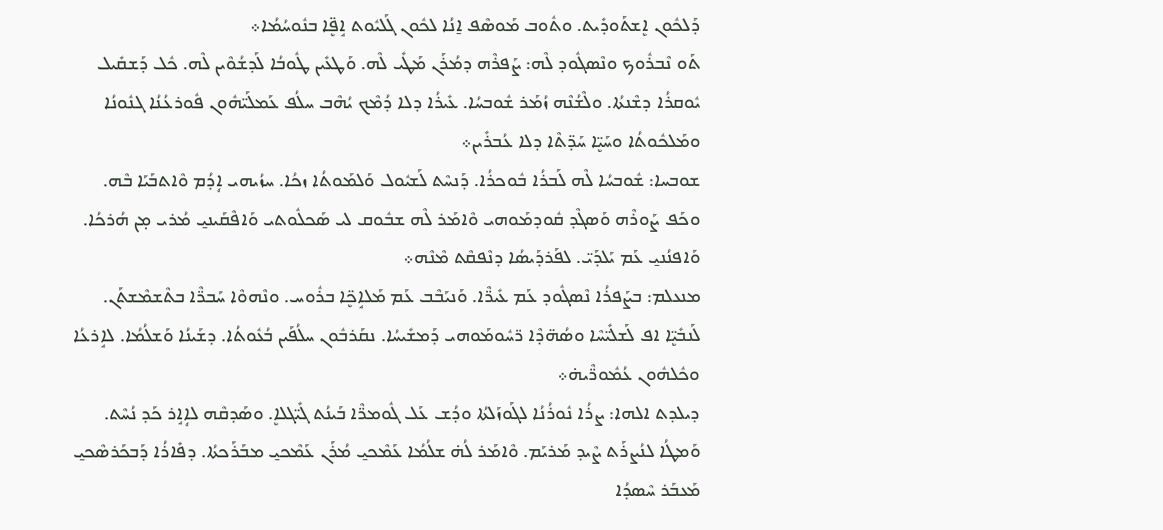ܕܰܠܟܽܘܢ ܐܷܫܬܰܘܕܺܝܬ. ܘܬܽܘܒ ܡܰܘܣܶܦ ܐ̱ܢܳܐ ܠܟܽܘܢ ܓܰܠܝܽܘܬ ܐܱܦܷ̈ܐ ܒܢܽܘܚܳܡܳܐ܀
ܬܰܘ ܢܶܒܪܽܘܟ ܘܢܶܣܓܽܘܕ ܠܶܗ: ܨܰܦܪܶܗ ܕܡܳܪܰܢ ܡܰܛܺܝ ܠܶܗ. ܘܰܛܥܺܝܢ ܛܽܘܒܳܐ ܠܰܕܫܳܘܶܝܢ ܠܶܗ. ܟܽܠ ܕܰܫܩܺܝܠ ܝܽܘܩܪܳܐ ܕܫܶܢܬܳܐ. ܘܠܶܫܳܢܶܗ ܙܳܡܰܪ ܫܽܘܒܚܳܐ. ܥܺܝܪܳܐ ܕܠܐ ܕܳܡܶܟ ܝܳܗܶܒ ܚܠܳܦ ܥܰܡܠܰܝ̈ܗܽܘܢ ܦܽܘܪܥܳܢܳܐ ܓܢܽܘܢܳܐ ܘܡܰܠܟܽܘܬܳܐ ܘܚܰܝܷ̈ܐ ܚܰܕ̈ܬܶܐ ܕܠܐ ܥܳܒܪܺܝܢ܀
ܫܘܒܚܐ: ܫܽܘܒܚܳܐ ܠܶܗ ܠܰܒܪܳܐ ܒܽܘܟܪܳܐ. ܕܰܢܚܶܬ ܠܰܫܝܽܘܠ ܘܰܠܡܰܘܬܳܐ ܙܟܳܐ. ܚܙܳܝܗܝ ܐܴܕܳܡ ܘܶܐܬܒܰܝܰܐ ܒܶܗ. ܘܟܰܦ ܨܰܘܪܶܗ ܘܰܣܓܶܕ ܩܽܘܕܡܰܘܗܝ ܘܶܐܡܰܪ ܠܶܗ ܫܒܽܘܩ ܠܝ ܣܰܟܠܽܘܬܝ ܘܰܐܦܶܩܰܝܢܝ̱ ܡܳܪܝ ܡ̣ܢ ܗܳܪܟܳܐ. ܘܰܐܦܢܳܢܝ̱ ܥܰܡ ܝܰܠܕܰܝ̈. ܠܦܰܪܕܰܝܣܳܐ ܕܢܶܦܩܶܬ ܡܶܢܶܗ܀
ܡܢܥܠܡ: ܒܨܰܦܪܳܐ ܢܶܣܓܽܘܕ ܥܰܡ ܥܺܝܪ̈ܶܐ. ܘܰܢܝܰܒܶܒ ܥܰܡ ܡܰܠܐܱܟܷ̈ܐ ܒܪܽܘܚ. ܘܢܶܗܘܶܐ ܚܰܒܪ̈ܶܐ ܒܬܶܫܡܶܫܬܰܢ. ܠܰܢܒܺܝܷ̈ܐ ܐܦ ܠܰܫܠܺܝ̈ܚܶܐ ܘܣܳܗ̈ܕܶܐ ܪ̈ܚܽܘܡܰܘܗܝ ܕܰܡܫܺܝܚܳܐ. ܢܩܰܪܒܽܘܢ ܚܠܳܦܰܝܢ ܒܳܥܽܘܬܳܐ. ܕܫܰܝܢܳܐ ܘܰܫܠܳܡܳܐ. ܠܐܱܪܥܳܐ ܘܟܽܠܗܽܘܢ ܥܳܡܽܘܪ̈ܶܝܗ̇܀
ܕܝܠܕܬ ܐܠܗܐ: ܨܪܳܐ ܢܽܘܪܳܢܳܐ ܠܓܰܘܙܰܠܬܳܐ ܘܕܳܫ ܥܰܠ ܓܽܘܡܪ̈ܶܐ ܒܰܝܢܳܬ ܓܺܝ̈ܓܠܐܷ. ܘܣܰܕܩܶܗ ܠܐܴܐܱܪ ܟܰܕ ܢܳܚܶܬ. ܘܰܡܛܳܐ ܠܢܳܨܪܰܬ ܨܶܝܕ ܡܰܪܝܰܡ. ܘܶܐܡܰܪ ܠܳܗ̇ ܫܠܳܡܳܐ ܥܰܡܶܟܝ̱ ܡܳܪܰܢ ܥܰܡܶܟܝ̱ ܡܒܰܪܰܟܬܳܐ. ܕܦܺܐܪܳܐ ܕܰܒܟܰܪܣܶܟܝ̱ ܡܰܥܒܰܪ ܚܶܣܕܳܐ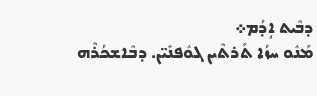ܕܒܶܝܬ ܐܴܕܳܡ܀
ܡܰܢܽܘ ܚܙܳܐ ܬܰܪܬܶܝܢ ܓܘܽܦܢܺܝ̈ܢ. ܕܒܶܐܫܟܳܪܶܗ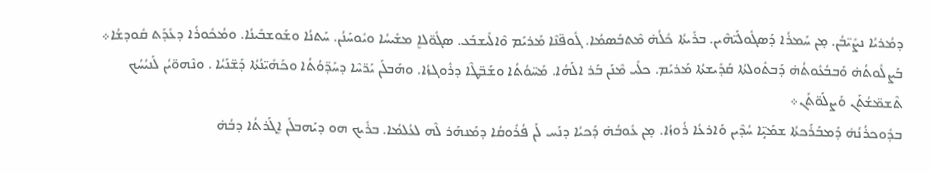ܕܡܳܪܝܳܐ ܢܨܺܝ̈ܒܳܢ. ܡ̣ܢ ܚܰܡܪܳܐ ܕܰܣܓܽܘܠܰܝ̈ܗܶܝܢ. ܒܪܺܝܬܳܐ ܟܽܠܳܗ̇ ܡܶܬܒܰܣܡܳܐ. ܓܽܘܦ̈ܢܶܐ ܡܰܪܝܰܡ ܘܶܐܠܺܝܫܒܰܥ. ܣܓܽܘ̈ܠܐܷ ܡܫܺܝܚܳܐ ܘܝܽܘܚܰܢܳܢ. ܚܰܬܢܳܐ ܘܫܰܘܫܒܺܝܢܳܐ. ܘܡܳܟܽܘܪܳܐ ܕܥܺܕܰܬ ܩܽܘܕܫܳܐ܀
ܒܰܨܠܽܘܬܳܗ̇ ܘܰܒܒܳܥܽܘܬܳܗ̇ ܕܰܒܬܽܘܠܬܳܐ ܩܰܕܺܝܫܬܳܐ ܡܰܪܝܰܡ. ܟܠܺܝ ܡܶܢܰܢ ܒܰܪ ܐܠܰܗܳܐ. ܡܰܚ̈ܘܳܬܳܐ ܘܫܰܒ̈ܛܶܐ ܕܪܽܘܓܙܳܐ. ܘܗܰܒܠܰܢ ܝܰܪ̈ܚܶܐ ܕܚܰܕ̈ܘܳܬܳܐ ܘܟܰܗܺܝ̈ܢܳܬܳܐ ܕܰܫ̈ܢܰܝܳܐ . ܘܢܶܗܘ̈ܝܳܢ ܠܰܢܝܳܚܳܟ ܬܶܫܡ̈ܫܳܬܰܢ ܘܰܨܠܰܘ̈ܬܰܢ܀
ܒܕܽܘܟܪܳܢܳܗ̇ ܕܰܡܒܰܪܰܟܬܳܐ ܫܡܰܝܴ̈ܐ ܚܳܕܶܝܢ ܘܰܐܪܥܳܐ ܪܳܘܙܳܐ. ܡ̣ܢ ܥܽܘܒܳܗ̇ ܕܰܟܝܳܐ ܕܢܰܚ ܠܰܢ ܦܳܪܽܘܩܳܐ ܕܡܰܢܗܰܪ ܠܶܗ ܠܥܳܠܡܳܐ. ܒܪܺܝܟ ܗܘ ܕܝܰܗܒܠܰܢ ܐܷܓܰܪܬܳܐ ܕܒܳܗ̇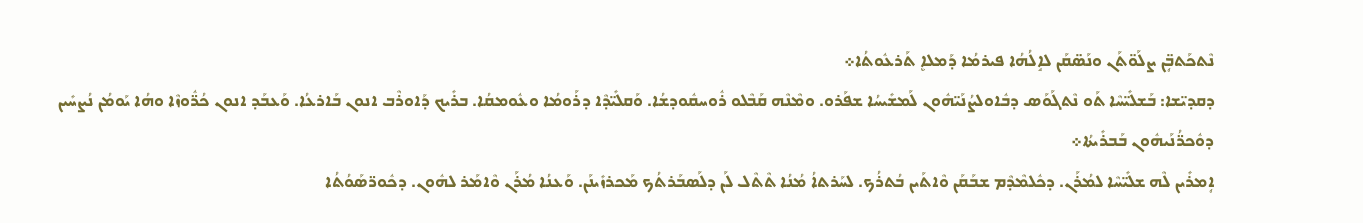ܢܶܬܟܰܬܒܴ̈ܢ ܨܠܰܘ̈ܬܰܢ ܘܢܰܣ̈ܩܰܢ ܠܐܱܠܳܗܳܐ ܦܝܪܡܳܐ ܕܰܡܠܐܷ ܬܰܪܥܽܘܬܳܐ܀
ܕܩܕܝ̈ܫܐ: ܒܰܫܠܺܝ̈ܚܶܐ ܬܰܘ ܢܶܬܓܰܘܰܣ ܕܒܽܐܘܠܨܳܢܰܝ̈ܗܽܘܢ ܠܰܡܫܺܝܚܳܐ ܫܦܰܪܘ. ܘܡܶܢܶܗ ܩܰܒܶܠܘ ܪܽܘܚܩܽܘܕܫܳܐ. ܘܰܩܠܺܝ̈ܕܶܐ ܕܪܰܘܡܳܐ ܘܥܽܘܡܩܳܐ. ܒܪܺܝܟ ܕܰܐܘܪܶܒ ܐܢܘܢ ܒܰܐܪܥܳܐ. ܘܰܥܒܰܕ ܐܢܘܢ ܟܳܪ̈ܽܘܙܶܐ ܘܗܳܐ ܝܰܘܡܳܢ ܢܳܨܚܺܝܢ ܕܘܽܟܪ̈ܳܢܰܝܗܽܘܢ ܒܰܒܪܺܝܬܳܐ܀
ܐܴܡܪܺܝܢ ܠܶܗ ܫܠܺܝ̈ܚܶܐ ܠܡܳܪܰܢ. ܕܟܽܠܡܶܕܶܡ ܫܒܰܩܰܢ ܘܶܐܬܰܝܢ ܒܳܬܪܳܟ. ܠܚܰܪܬܐܳ ܡܳܢܳܐ ܬܶܬܶܠ ܠܰܢ ܕܠܰܣܒܰܪܬܳܟ ܡܰܟܪܙܺܝܢܰܢ. ܘܰܥܢܳܐ ܡܳܪܰܢ ܘܶܐܡܰܪ ܠܗܽܘܢ. ܕܟܽܘܪ̈ܣܰܘܳܬܳܐ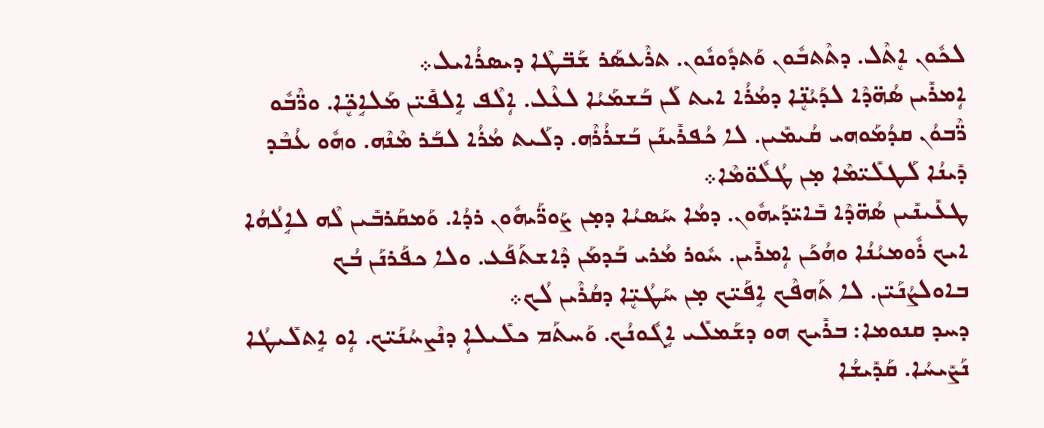ܠܟܽܘܢ ܐܷܬܶܠ. ܕܬܶܬܒܽܘܢ ܘܰܬܕܽܘܢܽܘܢ. ܬܪܶܥܣܰܪ ܫܰܒ̈ܛܶܐ ܕܝܣܪܳܐܝܠ܀
ܐܴܡܪܺܝܢ ܣܳܗ̈ܕܶܐ ܠܕܰܝܳܢܷ̈ܐ ܕܡܳܪܳܐ ܐܝܬ ܠܰܢ ܒܰܫܡܰܝܳܐ ܠܥܶܠ. ܐܴܠܶܦ ܐܱܠܦܺܝ̈ܢ ܡܰܠܐܱܟܷ̈ܐ. ܘܪ̈ܶܒܽܘ ܪ̈ܶܒܘܳܢ ܩܕܳܡܰܘܗܝ ܩܳܝܡܺܝܢ. ܠܐ ܟܳܦܪܺܝܢܰܢ ܒܰܫܪܳܪܶܗ. ܕܠܰܝܬ ܡܳܪܳܐ ܠܒܰܪ ܡܶܢܶܗ. ܘܗܽܘ ܥܳܒܶܕ ܕܺܝܢܳܐ ܠܰܛܠܺܝ̈ܡܶܐ ܡ̣ܢ ܛܳܠܽܘ̈ܡܶܐ܀
ܛܥܺܝܢܺܝܢ ܣܳܗ̈ܕܶܐ ܒܺܐܝ̈ܕܰܝܗܽܘܢ. ܕܡܳܐ ܚܰܣܝܳܐ ܕܡ̣ܢ ܨܰܘܪ̈ܰܝܗܽܘܢ ܪܕܳܐ. ܘܰܡܩܰܪܒܺܝܢ ܠܶܗ ܠܐܱܠܳܗܳܐ ܐܝܟ ܪܽܘܡܝܳܢܳܐ ܘܗܳܟܰܢ ܐܴܡܪܺܝܢ. ܚܽܘܪ ܡܳܪܝ ܒܰܕܡܰܢ ܕܶܐܫܬܰܦܰܥ. ܘܠܐ ܟܦܰܪܢܰܢ ܒܳܟ ܒܐܘܠܨܳܢܰܝ̈ܢ. ܠܐ ܬܰܗܦܶܟ ܐܱܦܰܝ̈ܟ ܡ̣ܢ ܚܰܛܳܝܷ̈ܐ ܕܩܳܪܶܝܢ ܠܳܟ܀
ܕܚܕ ܩܢܘܡܐ: ܒܪܺܝܟ ܗܘ ܕܫܰܡܠܺܝ ܐܱܓܽܘܢܳܟ. ܘܰܚܬܰܡ ܟܠܺܝܠܐܴ ܕܢܶܨܚܳܢܰܝ̈ܟ. ܐܴܘ ܐܱܬܠܺܝܛܳܐ ܢܰܨܺܝܚܳܐ. ܩܰܕܺܝܫܳܐ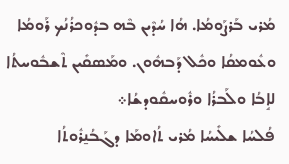ܡܳܪܝ ܒܰܪܨܰܘܡܳܐ. ܗܳܐ ܚܳܕܶܝܢ ܒܶܗ ܒܕܽܘܟܪܳܢܳܟ ܪܰܘܡܳܐ ܘܥܽܘܡܩܳܐ ܘܟܽܠ ܕܰܒܗܽܘܢ. ܘܡܰܣܩܺܝܢ ܬܶܫܒܽܘܚܬܳܐ ܠܐܱܒܳܐ ܘܠܰܒܪܳܐ ܘܪܽܘܚܩܽܘܕܫܳܐ܀
ܦܳܠܚܳܐ ܫܠܺܝܚܳܐ ܡܳܪܝ ܬܳܐܘܡܰܐ ܕܓܰܒܳܢ̱ܪܽܘܬܳܐ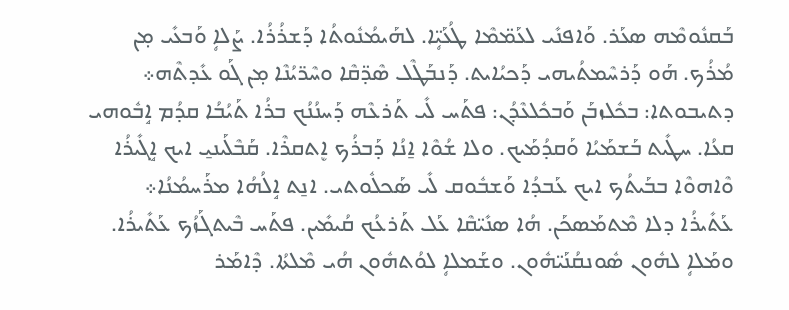ܒܰܩܢܽܘܡܶܗ ܣܥܰܪ. ܘܰܐܦܢܺܝ ܠܥܰܡ̈ܡܶܐ ܛܳܥܰܝܴ̈ܐ. ܠܗܰܝܡܳܢܽܘܬܳܐ ܕܰܫܪܳܪܳܐ. ܨܰܠܐܴ ܘܰܒܥܺܝ ܡ̣ܢ ܡܳܪܳܟ. ܗܰܘ ܕܰܪܚܶܡܬܳܝܗܝ ܕܰܟܝܳܐܝܬ. ܕܰܢܒܰܛܶܠ ܣܶܕ̈ܩܶܐ ܘܚܶܪ̈ܝܳܢܶܐ ܡ̣ܢ ܓܰܘ ܥܺܕܬܶܗ܀
ܕܬܝܒܘܬܐ: ܒܟܽܠܙܒܰܢ ܘܰܒܟܽܠܥܶܕܳܢ: ܦܬܰܚ ܠܺܝ ܬܰܪܥܶܗ ܕܰܚܢܳܢܳܟ ܒܪܳܐ ܬܰܝܳܒܳܐ ܩܕܳܡ ܐܱܒܽܘܗܝ ܩܥܳܐ. ܚܛܺܝܬ ܒܰܫܡܰܝܳܐ ܘܰܩܕܳܡܰܝܟ. ܘܠܐ ܫܳܘܶܐ ܐ̱ܢܳܐ ܕܰܒܪܳܟ ܐܷܬܩܪܶܐ. ܩܰܒܶܠܰܝܢܝ̱ ܐܝܟ ܐܱܓܺܝܪܳܐ ܘܶܐܗܘܶܐ ܒܒܰܝܬܳܟ ܐܝܟ ܥܰܒܕܳܐ ܘܰܫܒܽܘܩ ܠܺܝ ܣܰܟܠܽܘܬܝ. ܐܢ̱ܬ ܐܱܠܳܗܳܐ ܡܪܰܚܡܳܢܳܐ܀
ܥܰܬܺܝܪܳܐ ܕܠܐ ܡܶܬܡܰܣܟܰܢ. ܗܳܐ ܣܢܺܝ̈ܩܶܐ ܥܰܠ ܬܰܪܥܳܟ ܩܳܝܡܺܝܢ. ܦܬܰܚ ܒܶܝܬܓܰܙܳܟ ܥܰܬܺܝܪܳܐ. ܘܡܰܠܐܴ ܠܗܽܘܢ ܣܽܘܢܩܳܢܰܝ̈ܗܽܘܢ. ܘܫܰܡܠܐܴ ܠܘܳܬܗܽܘܢ ܗܳܝ ܡܶܠܬܳܐ. ܕܶܐܡܰܪ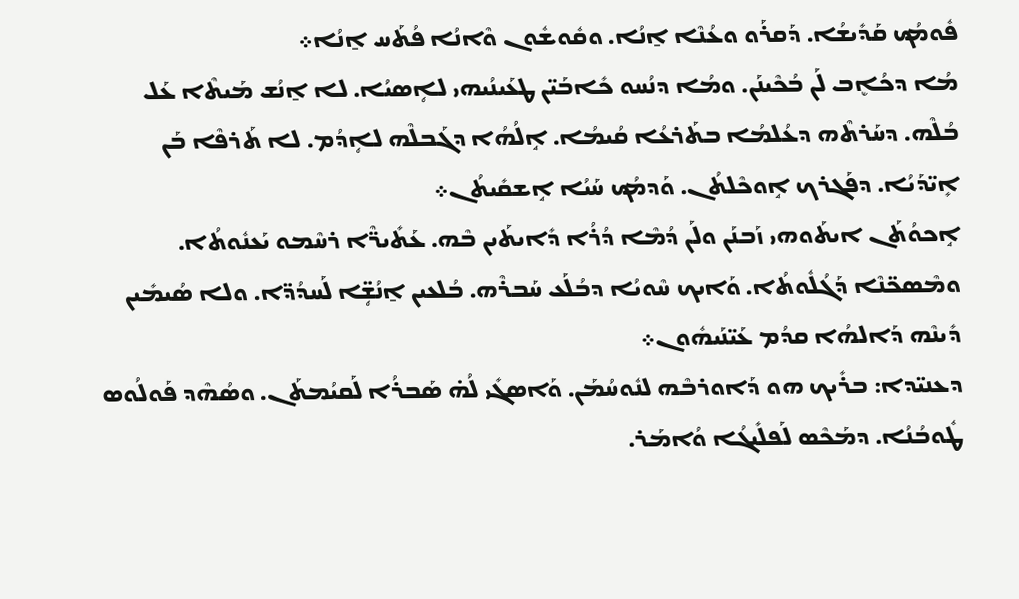ܦܽܘܡܳܟ ܩܰܕܺܝܫܳܐ. ܕܰܩܪܰܘ ܘܥܳܢܶܐ ܐ̱ܢܳܐ. ܘܩܽܘܫܽܘܢ ܘܶܐܢܳܐ ܦܳܬܰܚ ܐ̱ܢܳܐ܀
ܡܳܐ ܕܟܳܐܷܒ ܠܰܢ ܒܳܟܶܝܢܰܢ. ܘܡܳܐ ܕܢܳܚܘ ܟܺܐܒܰܝ̈ܢ ܛܥܰܝܢܳܝܗܝ ܠܐܴܣܝܳܐ. ܠܐ ܐ̱ܢܳܫ ܡܰܝܬܶܐ ܥܰܠ ܒܳܠܶܗ. ܕܚܰܪܬܶܗ ܕܥܳܠܡܳܐ ܒܬܰܪܥܳܐ ܩܳܝܡܳܐ. ܐܱܠܳܗܳܐ ܕܓܰܒܠܶܗ ܠܐܴܕܳܡ. ܠܐ ܬܰܪܦܶܐ ܒܰܢ ܐܻܝ̈ܕܰܝܳܐ. ܕܦܰܓܪܟ ܐܱܘܟܶܠܬܳܢ. ܘܰܕܡܳܟ ܚܰܝܳܐ ܐܱܫܩܺܝܬܳܢ܀
ܐܱܟܘܳܬܰܢ ܐܝܬܰܘܗܝ ܙܰܒܢܰܢ ܘܠܰܢ ܕܳܡܶܐ ܕܳܪܳܐ ܕܺܐܝܬܰܝܢ ܒܶܗ. ܥܰܬܺܝܪ̈ܶܐ ܪܚܶܡܘ ܝܰܥܢܽܘܬܳܐ. ܘܡܶܣܟ̈ܢܶܐ ܕܰܓܳܠܽܘܬܳܐ. ܘܰܐܝܟ ܚܶܘܝܳܐ ܕܒܳܠܰܥ ܚܰܒܪܶܗ. ܒܳܠܥܝܢ ܐ̱ܢܳܫܴ̈ܐ ܠܰܚܕܳܕ̈ܐ. ܘܠܐ ܣܳܝܡܺܝܢ ܕܺܝܢܶܗ ܕܰܐܠܗܳܐ ܩܕܳܡ ܥܰܝ̈ܢܰܝܗܽܘܢ܀
ܕܥܢܝ̈ܕܐ: ܒܪܺܝܟ ܗܘ ܕܰܐܘܪܒܶܗ ܠܢܽܘܚܳܡܰܢ. ܘܰܐܣܓܺܝ ܠܳܗ̇ ܣܰܒܪܳܐ ܠܰܩܝܳܡܬܰܢ. ܘܣܳܗܶܕ ܦܰܘܠܳܘܣ ܛܽܘܒܳܢܳܐ. ܕܡܰܟܶܣ ܠܰܦܠܺܝܓܳܐ ܘܳܐܡܰܪ.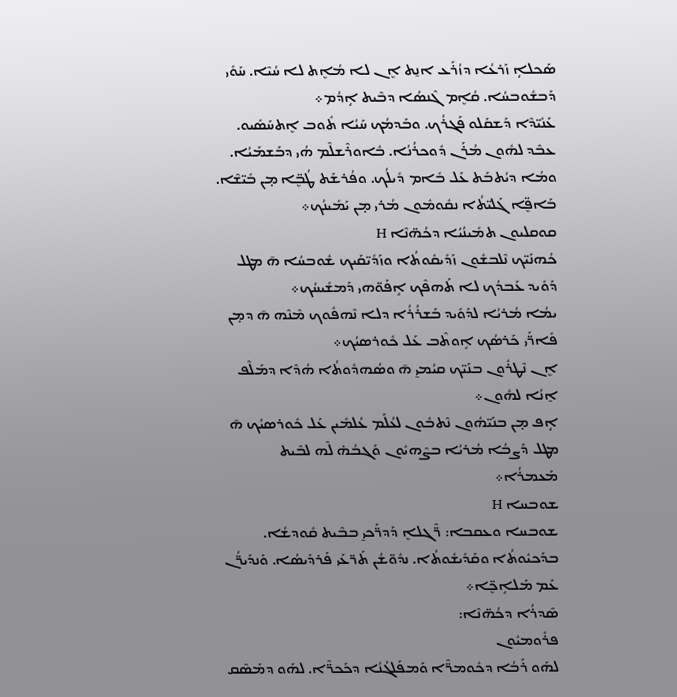ܣܰܟܠܐܴ ܙܰܪܥܳܐ ܕܙܳܪܰܥ ܐܢ̱ܬ ܐܷܢ ܠܐ ܡܳܐܷܬ ܠܐ ܚܳܝܶܐ. ܚܰܘܺܝ ܕܰܒܫܽܘܒܚܳܐ. ܩܳܐܷܡ ܓܶܢܣܳܐ ܕܒܶܝܬ ܐܴܕܳܡ܀
ܥܰܢܺܝ̈ܕܶܐ ܕܰܫܩܰܠܘ ܦܰܓܪܳܟ. ܘܒܰܕܡܳܟ ܚܰܝܳܐ ܬܽܘܒ ܐܷܬܚܰܣܺܝܘ. ܥܒܶܕ ܠܗܽܘܢ ܡܳܪܰܢ ܕܽܘܟܪܳܢܳܐ. ܒܽܐܘܪܶܫܠܶܡ ܗܳܝ ܕܒܰܫܡܰܝܳܐ. ܘܡܳܐ ܕܝܳܬܒܰܬ ܥܰܠ ܒܺܐܡ ܕܺܝܠܳܟ. ܘܦܳܪܫܰܬ ܛܳܒܷ̈ܐ ܡ̣ܢ ܒܺܝ̈ܫܶܐ. ܒܰܐܦܷ̈ܐ ܓܰܠܝ̈ܬܳܐ ܢܩܽܘܡܽܘܢ ܡܳܪܝ ܡ̣ܢ ܝܰܡܺܝܢܳܟ܀
ܩܘܩܠܝܘܢ ܬܡܺܝܢܳܝܳܐ ܕܟܳܗ̈ܢܶܐ H
ܟܳܗܢܰܝ̈ܟ ܢܶܠܒܫܽܘܢ ܙܰܕܺܝܩܽܘܬܳܐ ܘܙܰܕܺܝ̈ܩܰܝܟ ܫܽܘܒܚܳܐ ܗ̄ ܡܛܠ ܕܰܘܺܝܕ ܥܰܒܕܳܟ ܠܐ ܬܰܗܦܶܟ ܐܱܦܰܘ̈ܗܝ ܕܰܡܫܺܝܚܳܟ܀
ܝܡܳܐ ܡܳܪܝܳܐ ܠܕܰܘܺܝܕ ܒܰܫܪܳܪܳܐ ܕܠܐ ܢܶܗܦܽܘܟ ܡܶܢܶܗ ܗ̄ ܕܡ̣ܢ ܦܺܐܪ̈ܰܝ ܟܰܪܣܳܟ ܐܱܘܬܶܒ ܥܰܠ ܟܽܘܪܣܝܳܟ܀
ܐܷܢ ܢܶܛܪܽܘܢ ܒܢܰܝ̈ܟ ܩܝܳܡܝ̱ ܗ̄ ܘܣܳܗܕܽܘܬܳܐ ܗܳܕܶܐ ܕܡܰܠܶܦ ܐ̱ܢܳܐ ܠܗܽܘܢ܀
ܐܴܦ ܡ̣ܢ ܒܢܰܝ̈ܗܽܘܢ ܢܶܬܒܽܘܢ ܠܥܳܠܰܡ ܥܳܠܡܺܝܢ ܥܰܠ ܟܽܘܪܣܝܳܟ ܗ̄ ܡܛܠ ܕܰܨܒܳܐ ܡܳܪܝܳܐ ܒܨܶܗܝܽܘܢ ܘܰܓܒܳܗ̇ ܠܶܗ ܠܒܶܝܬ ܡܰܥܡܪܳܐ܀
ܫܘܒܚܐ H
ܫܘܒܚܐ ܘܥܩܒܐ: ܪ̈ܶܓܠܐܷ ܕܰܕܪ̈ܰܟܝ̱ ܒܒܶܝܬ ܩܽܘܕܫܳܐ. ܒܕܰܟܝܽܘܬܳܐ ܘܩܰܕܺܝܫܽܘܬܳܐ. ܢܕܽܘ̈ܫܳܢ ܬܰܪ̈ܥܰܝ ܦܰܪܕܰܝܣܳܐ. ܘܰܢܕܰܝܪ̈ܳܢ ܥܰܡ ܡܰܠܐܱܟܷ̈ܐ܀
ܣܶܕܪܳܐ ܕܟܳܗ̈ܢܶܐ:
ܦܪܽܘܡܝܽܘܢ
ܠܗܰܘ ܪܰܒܳܐ ܕܟܽܘܡܪ̈ܶܐ ܘܰܡܦܰܠܓܳܢܳܐ ܕܟܰܟܪ̈ܶܐ. ܠܗܰܘ ܕܡܰܣܶܩ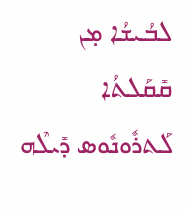ܠܒܳܝܫܳܐ ܡ̣ܢ ܩܺܩܰܠܬܳܐ ܠܰܬܪܽܘܢܽܘܣ ܕܺܝܠܶܗ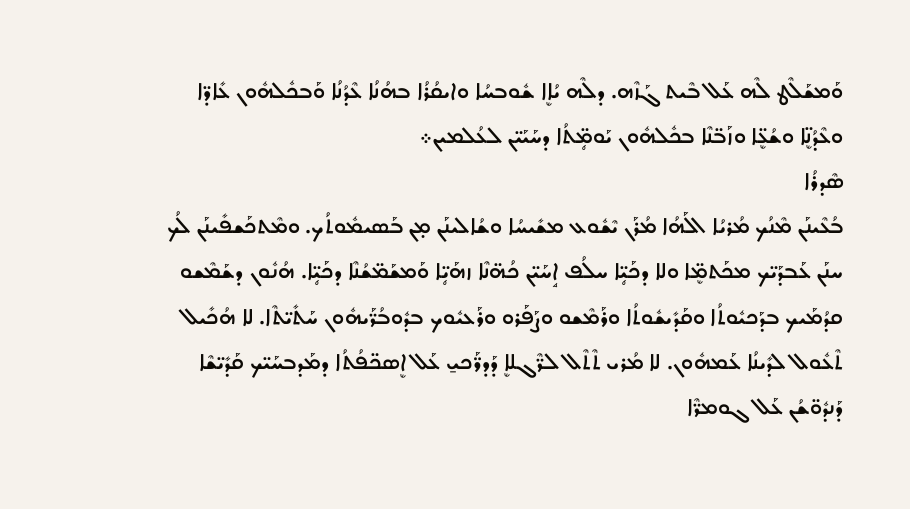ܘܰܡܫܰܠܶܛ ܠܶܗ ܥܰܠ ܒܶܝܬ ܓܰܙܶܗ. ܕܠܶܗ ܝܳܐܷܐ ܫܽܘܒܚܳܐ ܘܐܝܩܳܪܳܐ ܒܗܳܢܳܐ ܥܶܕܳܢܳܐ ܘܰܒܟܽܠܗܽܘܢ ܥܺܐܕ̈ܐ ܘܥܶܕܳܢܷ̈ܐ ܘܫܳܥܷ̈ܐ ܘܙܰܒ̈ܢܶܐ ܒܟܽܠܗܽܘܢ ܝܰܘܡܴ̈ܬܳܐ ܕܚܰܝܰܝ̈ܢ ܠܥܳܠܡܝܢ܀
ܣܶܕܪܳܐ
ܒܳܥܶܝܢܰܢ ܡܶܢܳܟ ܡܳܪܝܳܐ ܐܠܰܗܳܐ ܡܳܪܰܢ ܝܶܫܽܘܥ ܡܫܺܝܚܳܐ ܘܫܳܐܠܝܢܰܢ ܡ̣ܢ ܒܰܣܝܡܽܘܬܳܟ. ܘܡܶܬܟܰܫܦܺܝܢܰܢ ܠܳܟ ܚܢܰܢ ܥܰܒܕܰܝ̈ܟ ܡܟܰܬܡܷ̈ܐ ܘܠܐ ܕܟܰܝܴ̈ܐ ܚܠܳܦ ܐܱܚܰܝ̈ܢ ܟܳܗ̈ܢܶܐ ܙܗܰܝܴ̈ܐ ܘܰܡܫܰܡ̈ܫܳܢܶܐ ܕܟܰܝܴ̈ܐ. ܗܳܢܽܘܢ ܕܫܰܡܶܫܘ ܩܕܳܡܰܝܟ ܒܕܰܟܝܽܘܬܳܐ ܘܩܰܕܺܝܫܽܘܬܳܐ ܘܪܰܡܶܫܘ ܘܨܰܦܰܪܘ ܘܪܰܥܝܽܘܟ ܒܕܽܘܒܳܪ̈ܰܝܗܽܘܢ ܚܰܬܺܝ̈ܬܶܐ. ܠܐ ܗܳܟܺܝܠ ܬܶܥܽܘܠ ܠܕܺܝܢܳܐ ܥܰܡܗܽܘܢ. ܠܐ ܡܳܪܝ ܬܶܬܶܠ ܠܪ̈ܶܓܠܐܷ ܕܰܕܪ̈ܰܟܝ̱ ܥܰܠ ܐܷܣܟ̈ܦܳܬܳܐ ܕܡܰܕܒܚܰܝ̈ܟ ܩܰܕܺܝ̈ܫܶܐ ܕܰܢܕܽܘ̈ܫܳܢ ܥܰܠ ܓܘܡܪ̈ܶܐ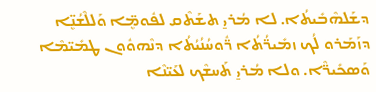ܕܫܰܠܗܶܒܺܝܬܳܐ. ܠܐ ܡܳܪܝ̱ ܬܫܰܬܶܩ ܠܦܽܘܡܷ̈ܐ ܘܰܠܠܶܫܳܢܷ̈ܐ ܕܙܰܡܰܪܘ ܠܳܟ ܙܡܺܝܪ̈ܳܬܳܐ ܪ̈ܽܘܚܳܢܳܝܳܬܳܐ ܕܢܶܗܘܽܘܢ ܛܡܺܝ̈ܡܶܐ ܘܰܣܟܺܝܪ̈ܶܐ. ܘܠܐ ܡܳܪܝ̱ ܬܰܚܫܶܟ ܠܥܰܝ̈ܢܶܐ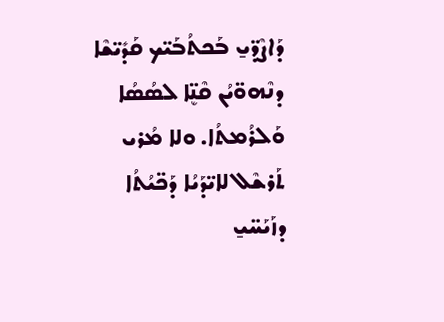ܕܰܐܨܶܕ̈ܝ̱ ܒܰܟܬܳܒܰܝ̈ܟ ܩܰܕܺܝ̈ܫܶܐ ܕܢܶܗܘ̈ܝܳܢ ܩܶܢܷ̈ܐ ܠܣܳܣܳܐ ܘܰܠܪܳܡܬܳܐ. ܘܠܐ ܡܳܪܝ ܬܰܪܫܶܠ ܠܐܝ̈ܕܰܝܳܐ ܕܰܟ̈ܝܳܬܳܐ ܕܙܰܝܰܚ̈ܝ̱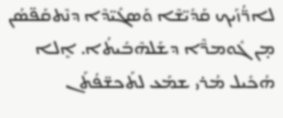ܠܐܪ̈ܳܙܰܝܟ ܩܰܕܺܝ̈ܫܶܐ ܘܰܣܓܺܝ̈ܕܶܐ ܕܢܶܬܩܰܦ̈ܣܳܢ ܡ̣ܢ ܓܽܘܡܪ̈ܶܐ ܕܫܰܠܗܶܒܺܝܬܳܐ. ܐܷܠܐ ܗܳܟܺܝܠ ܡܳܪܝ ܫܡܰܥ ܠܬܰܟܫ̈ܦܳܬܰܢ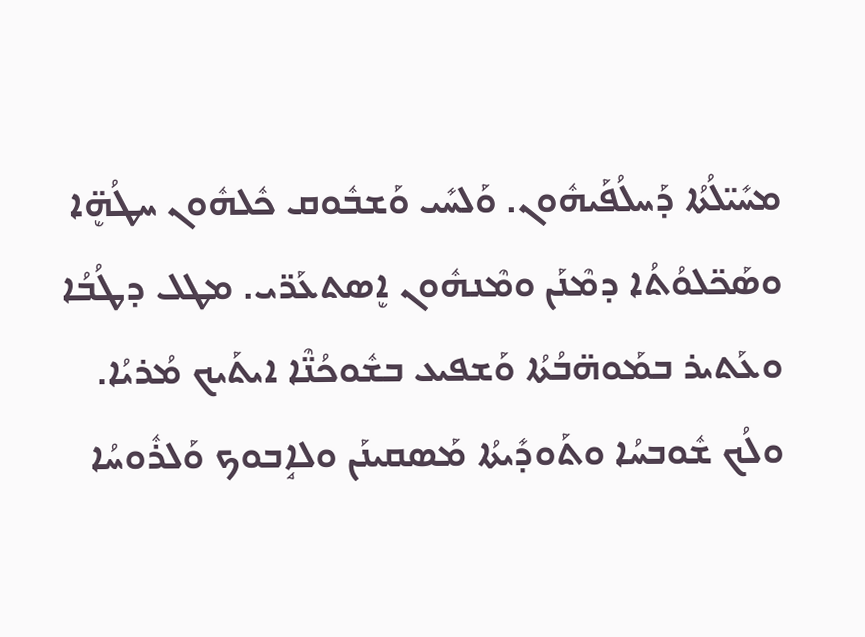ܡܚܺܝ̈ܠܳܬܳܐ ܕܰܚܠܳܦܰܝܗܽܘܢ. ܘܰܠܚܺܝ ܘܰܫܒܽܘܩ ܟܽܠܗܽܘܢ ܚܛܳܗܷ̈ܐ ܘܣܰܟ̈ܠܘܳܬܳܐ ܕܡܶܢܰܢ ܘܡܶܢܗܽܘܢ ܐܷܣܬܥܰܪ̈ܝ. ܡܛܠ ܕܛܳܒܳܐ ܘܥܰܬܝܪ ܒܡܰܘܗ̈ܒܳܬܳܐ ܘܰܫܦܝܥ ܒܫܽܘܟܳܢ̈ܶܐ ܐܝܬܰܝܟ ܡܳܪܝܳܐ. ܘܠܳܟ ܫܽܘܒܚܳܐ ܘܬܰܘܕܺܝܬܳܐ ܡܰܣܩܝܢܰܢ ܘܠܐܱܒܘܟ ܘܰܠܪܽܘܚܳܐ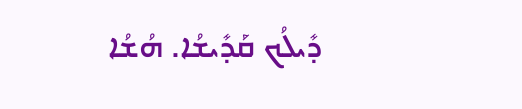ܕܺܝܠܳܟ ܩܰܕܺܝܫܳܐ. ܗܳܫܳܐ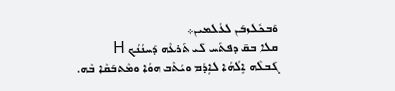ܘܰܒܟܽܠܙܒܰܢ ܠܥܳܠܡܝܢ܀
ܩܠܐ ܒܩ̄ ܕܦܬܰܚ ܠܺܝ ܬܰܪܥܶܗ ܕܰܚܢܳܢܳܟ H
ܓܰܒܠܶܗ ܐܱܠܳܗܳܐ ܠܐܴܕܳܡ ܘܝܳܬܶܒ ܗܘܳܐ ܘܡܶܬܒܰܩܶܐ ܒܶܗ.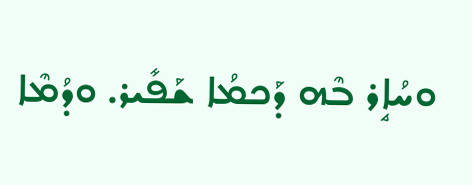ܘܚܳܐܱܪ ܒܶܗ ܕܰܟܡܳܐ ܫܰܦܺܝܪ. ܘܕܳܡܶܐ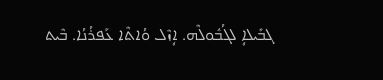ܓܒܺܝܠܐܴ ܠܓܳܒܽܘܠܶܗ. ܐܴܙܶܠ ܘܳܐܬܶܐ ܥܰܦܪܳܢܳܐ. ܒܶܝܬ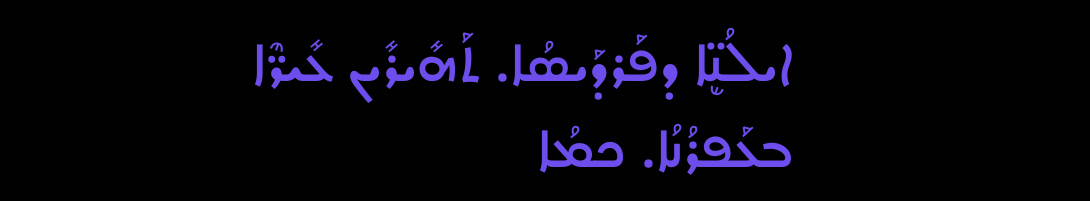ܐܝܠܳܢܷ̈ܐ ܕܦܰܪܕܰܝܣܳܐ. ܬܰܗܺܝܪܺܝܢ ܥܺܝܪ̈ܶܐ ܒܥܰܦܪܳܢܳܐ. ܟܡܳܐ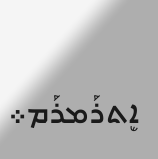ܐܷܬܪܰܡܪܰܡ܀